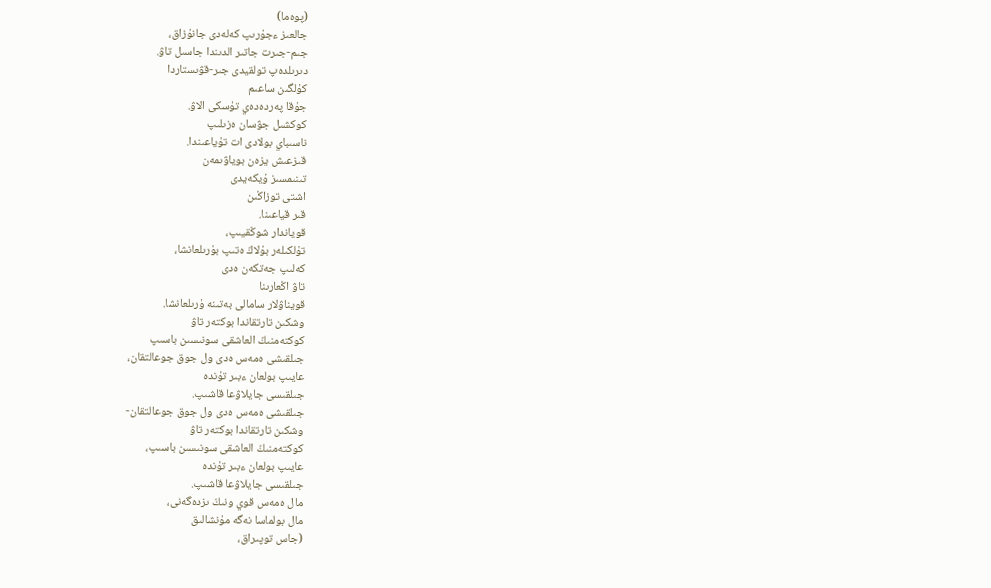(پوەما)
جالعىز ءجۇرىپ كەلەدى جانۇزاق،
جىم-جىرت جاتىر الدىندا جاسىل تاۋ.
دىرىلدەپ تولقيدى جىر-قۋىستاردا
كۇلگىن ساعىم
جۇقا پەردەدەي تۇسكى الاۋ.
كوكشىل جۋسان ەزىلىپ
ناسىباي بولادى ات تۇياعىندا.
قىزعىش يزەن بوياۋىمەن
تىنىمسىز ۇيكەيدى
اشتى توزاڭىن
قىر قياعىنا.
قوياندار شوڭقيىپ،
تۇلكىلەر بۇلاڭ ەتىپ بۇرىلعانشا،
كەلىپ جەتكەن ەدى
تاۋ اڭعارىنا
قويناۋلار سامالى بەتىنە ۇرىلعانشا.
وشكىن تارتقاندا بوكتەر تاۋ
كوكتەمنىڭ العاشقى سونىسىن باسىپ
جىلقىشى ەمەس ەدى ول جوق جوعالتقان،
عايىپ بولعان ءبىر تۇندە
جىلقىسى جايلاۋعا قاشىپ.
جىلقىشى ەمەس ەدى ول جوق جوعالتقان-
وشكىن تارتقاندا بوكتەر تاۋ
كوكتەمنىڭ العاشقى سونىسىن باسىپ،
عايىپ بولعان ءبىر تۇندە
جىلقىسى جايلاۋعا قاشىپ.
مال ەمەس قوي ونىڭ ىزدەگەنى،
مال بولماسا نەگە مۇنشالىق
(جاس توپىراق،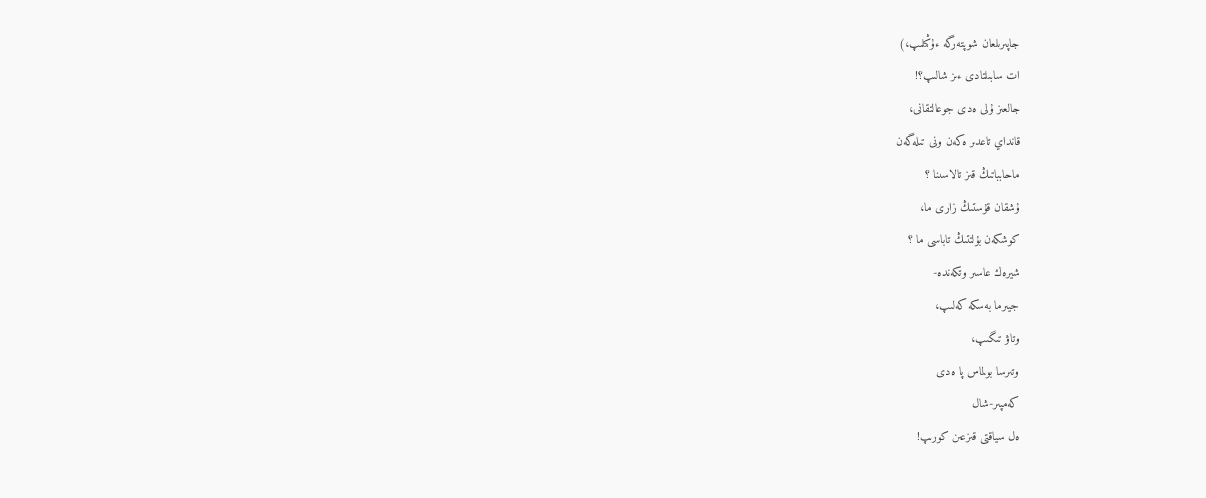جاپىرىلعان شوپتەرگە ءۇڭىلىپ،)
ات سابىلتادى ءىز شالىپ؟!
جالعىز ۇلى ەدى جوعالتقانى،
قانداي تاعدىر ەكەن ونى تىلەگەن
ماحابباتىڭ قىز تالاسىنا ؟
ۇشقان قۇستىڭ زارى ما،
كوشكەن بۇلتتىڭ تاباسى ما ؟
شيرەك عاسىر وتكەندە-
جيىرما بەسكە كەلىپ،
وتاۋ تىگىپ،
وتىرسا بولماس پا ەدى
كەمپىر-شال
ەل سياقتى قىزعىن كورىپ!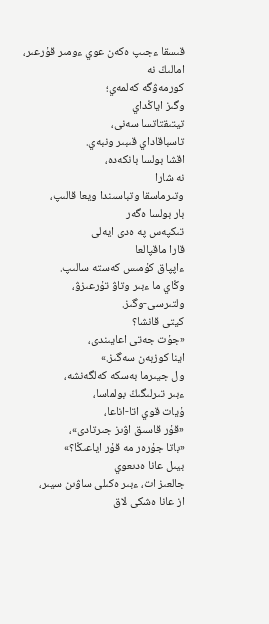قىسقا ءجىپ ەكەن عوي ءومىر قۇرعىر،
امالىڭ نە
كورمەۋگە كەلمەي؛
وگىز اياڭداي
تيتىقتاتسا سەنى،
تاسباقاداي قىبىر ونبەي.
اقشا بولسا بانكەدە،
نە شارا
وتىرماسقا وتباسىندا ويعا قالىپ،
بار بولسا ەگەر
تىكپەس پە ەدى ايەلى
قارا ماقپالعا
ءاپپاق كۇمىس كەستە سالىپ.
وڭاي ما ءبىر وتاۋ تۇرعىزۋ،
ولتىرسى-وگىز.
كيتى قانشا؟
«جۇت جەتى اعايىندى،
اينا كوزبەن سەگىز.»
ول جيىرما بەسكە كەلگەنشە،
ءبىر تىرلىگىڭ بولماسا،
ۇيات قوي اتا-اناعا،
«قۇر قاسىق اۋىز جىرتادى»،
«باتا جۇرەر مە قۇر اياعىڭا؟»
بيىل عانا ەدىعوي
جالعىز ات، ءبىر ەكىلى ساۋىن سيىر،
از عانا ەشكى لاق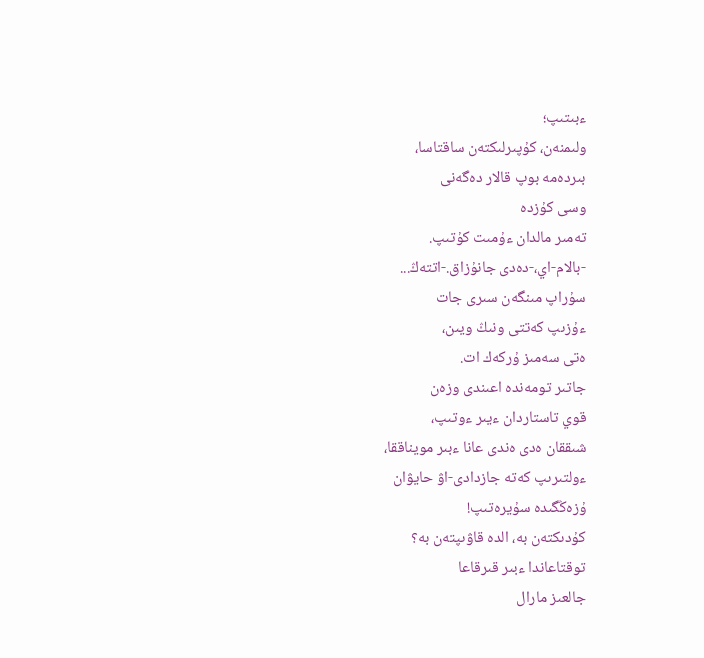ءبىتىپ؛
ولىمنەن، كۇپىرلىكتەن ساقتاسا،
بىردەمە بوپ قالار دەگەنى
وسى كۇزدە
تەمىر مالدان ءۇمىت كۇتىپ.
-بالام-اي،-دەدى جانۇزاق.-اتتەڭ...
سۇراپ مىنگەن سىرى جات
ءۇزىپ كەتتى ونىڭ ويىن،
ەتى سەمىز ۇركەك ات.
جاتىر تومەندە اعىندى وزەن
قوي تاستاردان ءيىر ءوتىپ،
شىققان ەدى ەندى عانا ءبىر مويناققا،
ءولتىرىپ كەتە جازدادى-اۋ حايۋان
ۇزەڭگىدە سۇيرەتىپ!
كۇدىكتەن بە، الدە قاۋىپتەن بە؟
توقتاعاندا ءبىر قىرقاعا
جالعىز مارال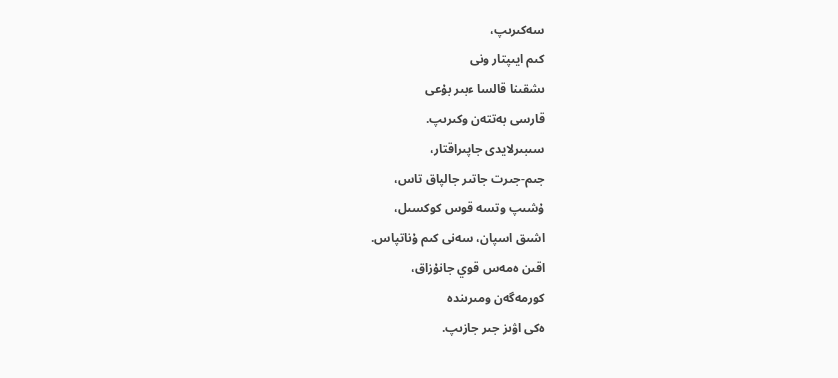سەكىرىپ،
كىم ايىپتار ونى
ىشقىنا قالسا ءبىر بۇعى
قارسى بەتتەن وكىرىپ.
سىبىرلايدى جاپىراقتار،
جىم-جىرت جاتىر جالپاق تاس،
ۇشىپ وتسە قوس كوكسىل،
اشىق اسپان، سەنى كىم ۇناتپاس.
اقىن ەمەس قوي جانۇزاق،
كورمەگەن ومىرىندە
ەكى اۋىز جىر جازىپ.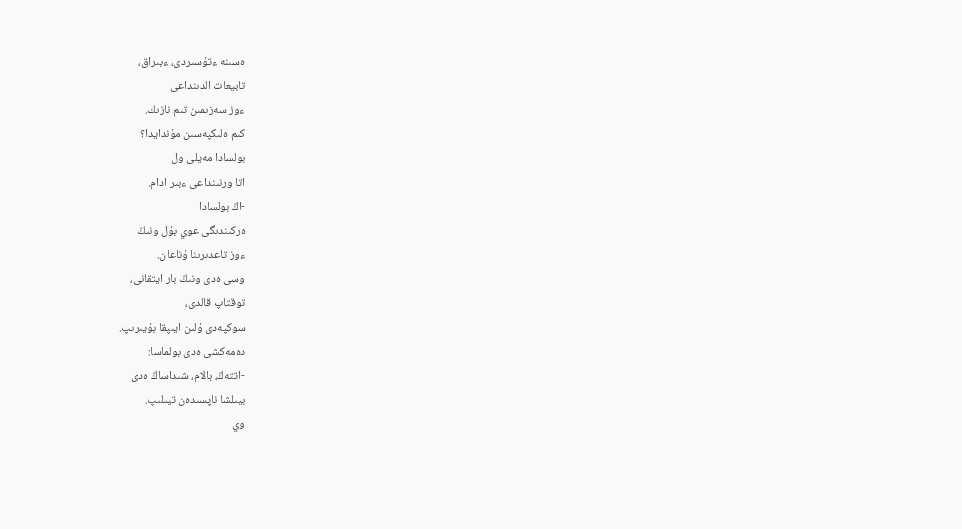ەسىنە ءتۇسىردى، ءبىراق،
تابيعات الدىنداعى
ءوز سەزىمىن تىم نازىك.
كىم ەلىكپەسىن مۇندايدا؟
بولسادا مەيلى ول
اتا ورنىنداعى ءبىر ادام.
-اڭ بولسادا
ەركىندىگى عوي بۇل ونىڭ
ءوز تاعدىرىنا ۇناعان.
وسى ەدى ونىڭ بار ايتقانى،
توقتاپ قالدى،
سوكپەدى ۇلىن ايىپقا بۇيىرىپ.
دەمەكشى ەدى بولماسا:
-اتتەڭ، بالام، شىداساڭ ەدى
بيىلشا ناپسىدەن تيىلىپ.
وي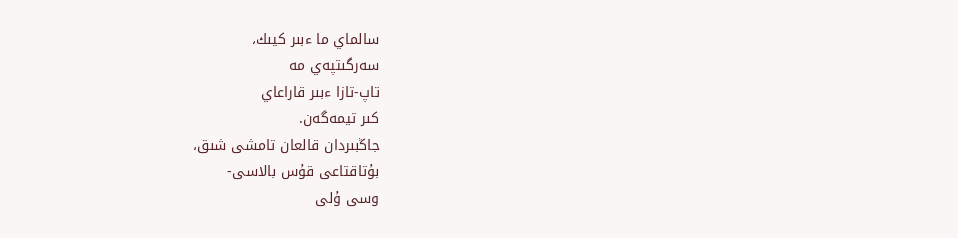سالماي ما ءبىر كيىك،
سەرگىتپەي مە
تاپ-تازا ءبىر قاراعاي
كىر تيمەگەن.
جاڭبىردان قالعان تامشى شىق،
بۇتاقتاعى قۇس بالاسى-
وسى ۇلى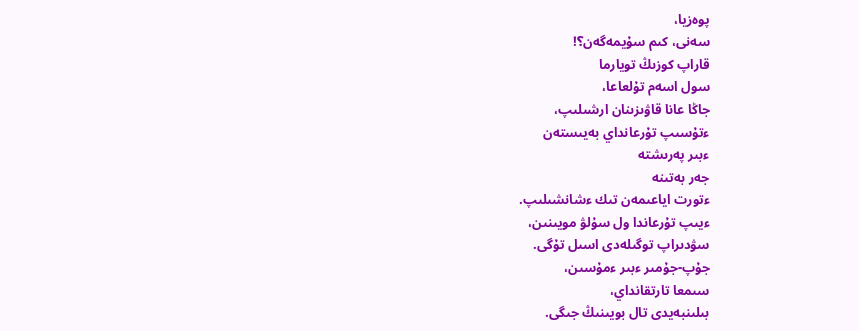پوەزيا،
سەنى، كىم سۇيمەگەن؟!
قاراپ كوزىڭ تويارما
سول اسەم تۇلعاعا،
جاڭا عانا قاۋىزىنان ارشىلىپ،
ءتۇسىپ تۇرعانداي بەيىستەن
ءبىر پەرىشتە
جەر بەتىنە
ءتورت اياعىمەن تىك ءشانشىلىپ.
ءيىپ تۇرعاندا ول سۇلۋ مويىنىن،
سۋدىراپ توگىلەدى اسىل تۇگى.
جۇپ-جۇمىر ءبىر ءمۇسىن،
سىمعا تارتقانداي،
بىلىنبەيدى تال بويىنىڭ جىگى.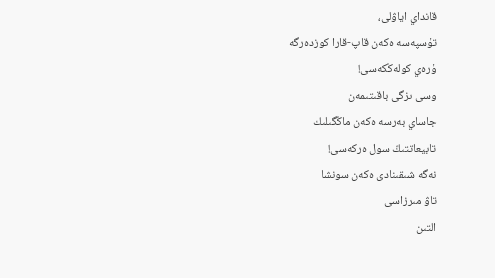قانداي اياۋلى،
تۇسپەسە ەكەن قاپ-قارا كوزدەرگە
ۇرەي كولەڭكەسى!
وسى ىزگى باقىتىمەن
جاساي بەرسە ەكەن ماڭگىلىك
تابيعاتتىڭ سول ەركەسى!
نەگە شىقىنادى ەكەن سونشا
تاۋ مىرزاسى
التىن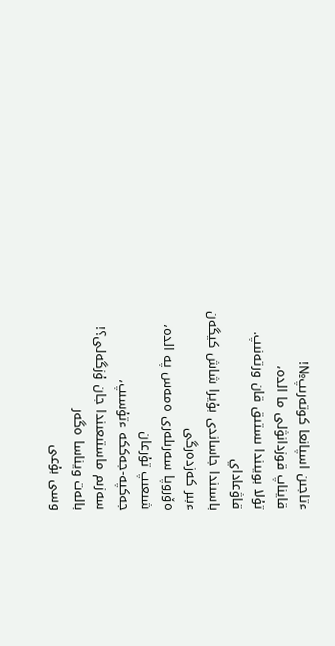ءتاجىن اسپانعا كوتەرىپ№!
قايناپ قوزدانۋلى ما الدە،
تۇلا بويىندا ىستىق قان ورتەنىپ.
قاۋعاداي
باسىندا جاساندى بۇيرا شاش كيگەن
ءبىر كەزدەرگى
ەۆروپا سەرىلەرى ەمەس پە الدە،
شىعىپ تۇرعان
جەكپە-جەككە ءتۇسىپ،
سەزىم ماستىعىندا جان ۇزگەلى؟!
بالەت ويناسا ەگەر
وسى بۇعى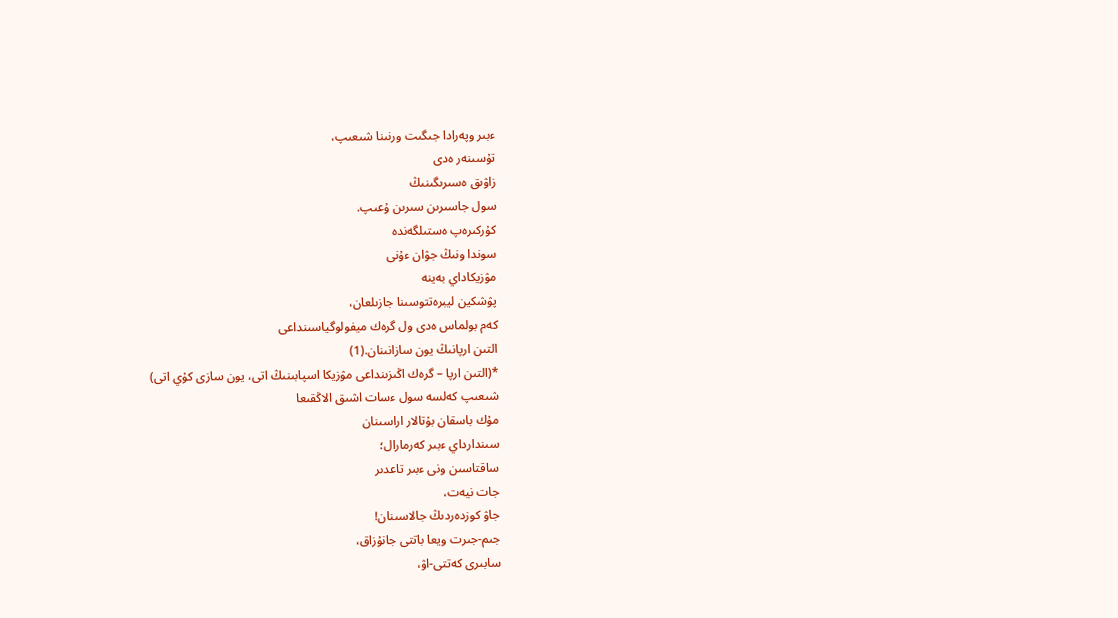ءبىر وپەرادا جىگىت ورنىنا شىعىپ،
تۇسىنەر ەدى
زاۋىق ەسىرىگىنىڭ
سول جاسىرىن سىرىن ۇعىپ.
كۇركىرەپ ەستىلگەندە
سوندا ونىڭ جۋان ءۇنى
مۋزيكاداي بەينە
پۋشكين ليبرەتتوسىنا جازىلعان،
كەم بولماس ەدى ول گرەك ميفولوگياسىنداعى
التىن ارپانىڭ يون سازانىنان.(1)
*(التىن ارپا – گرەك اڭىزىنداعى مۋزيكا اسپابىنىڭ اتى، يون سازى كۇي اتى)
شىعىپ كەلسە سول ءسات اشىق الاڭقىعا
مۇك باسقان بۇتالار اراسىنان
سىندارداي ءبىر كەرمارال؛
ساقتاسىن ونى ءبىر تاعدىر
جات نيەت،
جاۋ كوزدەردىڭ جالاسىنان!
جىم-جىرت ويعا باتتى جانۇزاق،
سابىرى كەتتى-اۋ،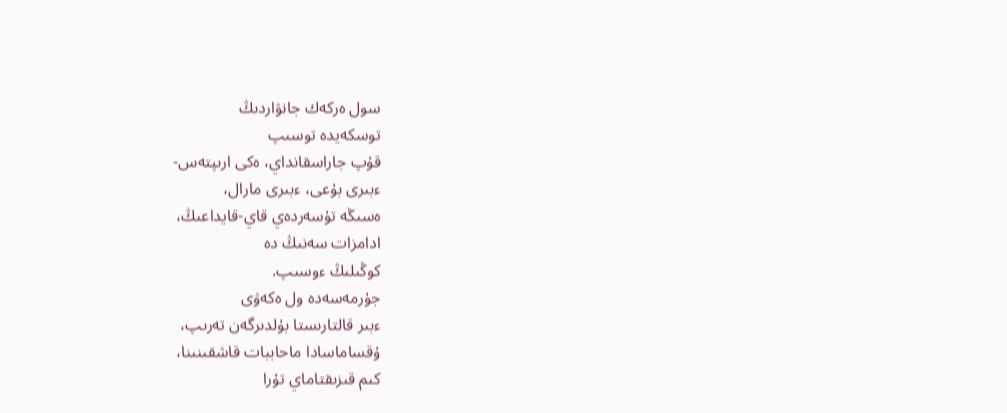سول ەركەك جانۋاردىڭ
توسكەيدە توسىپ
قۇپ جاراسقانداي، ەكى ارىپتەس-
ءبىرى بۇعى، ءبىرى مارال،
ەسىڭە تۇسەردەي قاي-قايداعىڭ،
ادامزات سەنىڭ دە
كوڭىلىڭ ءوسىپ.
جۇرمەسەدە ول ەكەۋى
ءبىر قالتارىستا بۇلدىرگەن تەرىپ،
ۇقساماسادا ماحاببات قاشقىنىنا،
كىم قىزىقتاماي تۇرا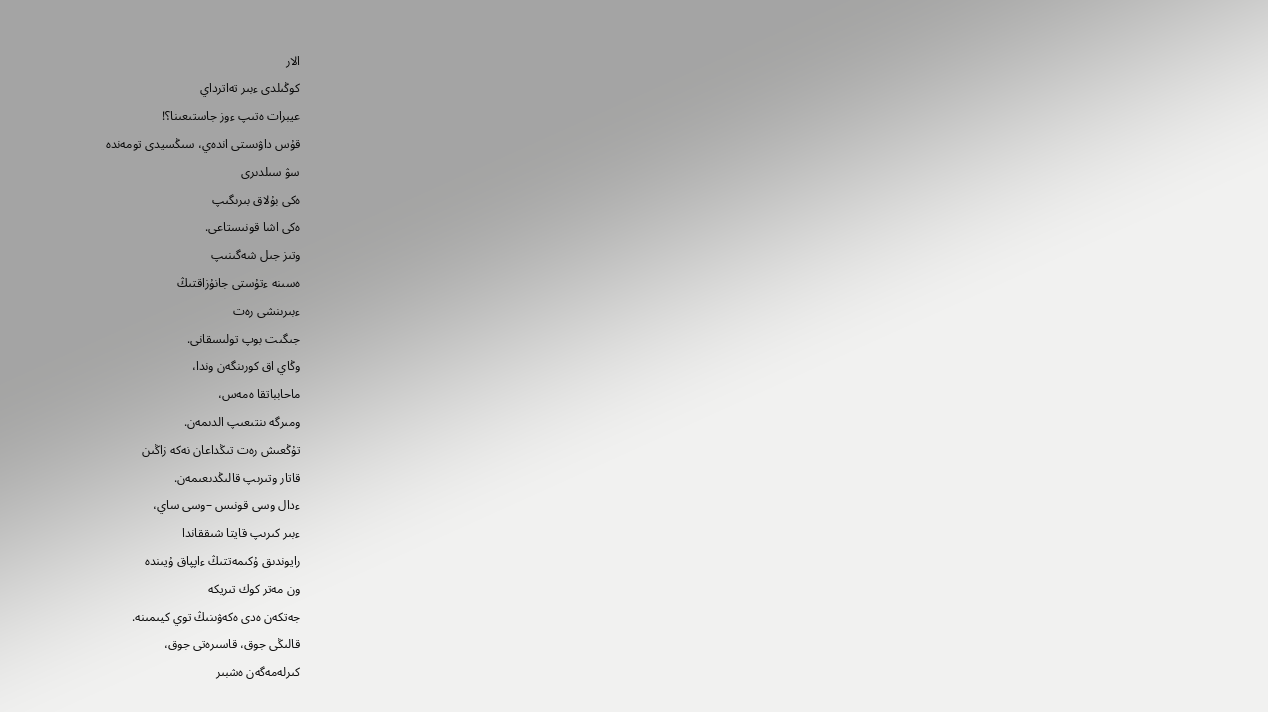الار
كوڭىلدى ءبىر تەاترداي
عيبرات ەتىپ ءوز جاستىعىنا؟!
قۇس داۋىستى اندەي، سىڭسيدى تومەندە
سۋ سىلدىرى
ەكى بۇلاق بىرىگىپ
ەكى اشا قونىستاعى.
وتىز جىل شەگىنىپ
ەسىنە ءتۇستى جانۇزاقتىڭ
ءبىرىنشى رەت
جىگىت بوپ تولىسقانى.
وڭاي اق كورىنگەن وندا،
ماحابباتقا ەمەس،
ومىرگە ىنتىعىپ الدىمەن.
تۇڭعىش رەت تىڭداعان نەكە زاڭىن
قاتار وتىرىپ قالىڭدىعىمەن.
ءدال وسى قونىس –وسى ساي،
ءبىر كىرىپ قايتا شىققاندا
رايوندىق ۇكىمەتتىڭ ءاپپاق ۇيىندە
ون مەتر كوك تىريكە
جەتكەن ەدى ەكەۋىنىڭ توي كيىمىنە.
قالىڭى جوق، قاسىرەتى جوق،
كىرلەمەگەن ەشبىر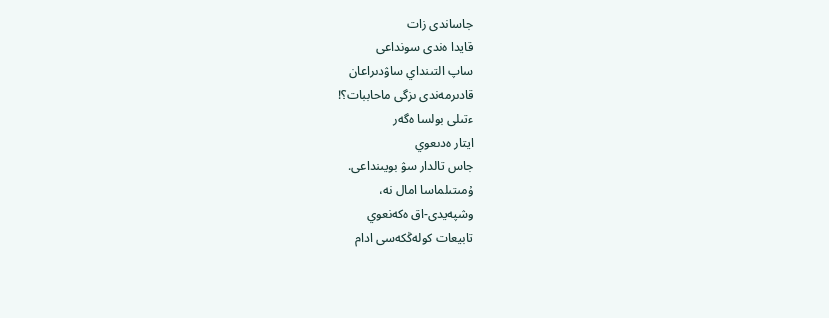جاساندى زات
قايدا ەندى سونداعى
ساپ التىنداي ساۋدىراعان
قادىرمەندى ىزگى ماحاببات؟!
ءتىلى بولسا ەگەر
ايتار ەدىعوي
جاس تالدار سۋ بويىنداعى.
ۇمىتىلماسا امال نە،
وشپەيدى-اق ەكەنعوي
تابيعات كولەڭكەسى ادام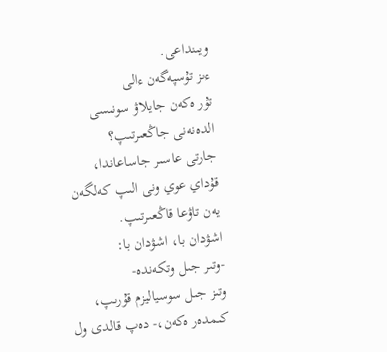ويىنداعى.
ءىز تۇسپەگەن ءالى
تۇر ەكەن جايلاۋ سونىسى
الدەنەنى جاڭعىرتىپ؟
جارتى عاسىر جاساعاندا،
قۇداي عوي ونى الىپ كەلگەن
يەن تاۋعا قاڭعىرتىپ.
اشۋدان با، اشۋدان با:
-وتىر جىل وتكەندە-
وتىز جىل سوسياليزم قۇرىپ،
كىمدەر ەكەن،- دەپ قالدى ول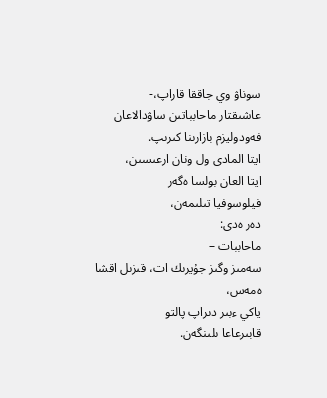سوناۋ وي جاققا قاراپ،-
عاشىقتار ماحابباتىن ساۋدالاعان
فەودوليزم بازارىنا كىرىپ.
ايتا المادى ول ونان ارعىسىن،
ايتا العان بولسا ەگەر
فيلوسوفيا تىلىمەن،
دەر ەدى:
ماحاببات –
سەمىز وگىز جۇيرىك ات، قىزىل اقشا ەمەس،
ياكي ءبىر دىراپ پالتو
قابىرعاعا ىلىنگەن.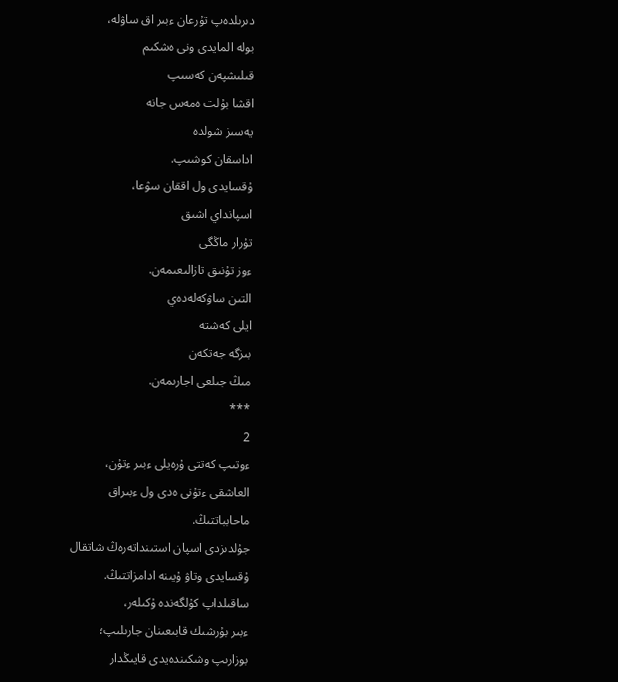دىرىلدەپ تۇرعان ءبىر اق ساۋلە،
بولە المايدى ونى ەشكىم
قىلىشپەن كەسىپ
اقشا بۇلت ەمەس جانە
يەسىز شولدە
اداسقان كوشىپ.
ۇقسايدى ول اققان سۋعا،
اسپانداي اشىق
تۇرار ماڭگى
ءوز تۇنىق تازالىعىمەن.
التىن ساۋكەلەدەي
ايلى كەشتە
بىزگە جەتكەن
مىڭ جىلعى اجارىمەن.
***
2
ءوتىپ كەتتى ۇرەيلى ءبىر ءتۇن،
العاشقى ءتۇنى ەدى ول ءبىراق
ماحابباتتىڭ.
جۇلدىزدى اسپان استىنداتەرەڭ شاتقال
ۇقسايدى وتاۋ ۇيىنە ادامزاتتىڭ.
ساقىلداپ كۇلگەندە ۇكىلەر،
ءبىر بۇرشىك قابىعىنان جارىلىپ؛
بوزارىپ وشكىندەيدى قايىڭدار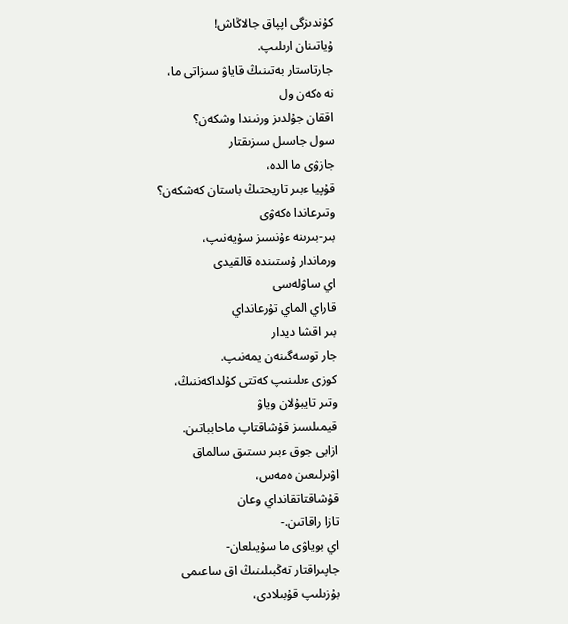كۇندىزگى اپپاق جالاڭاش!
ۇياتىنان ارىلىپ.
جارتاستار بەتىنىڭ قاياۋ سىزاتى ما،
نە ەكەن ول
اققان جۇلدىز ورنىندا وشكەن؟
سول جاسىل سىزىقتار
جازۋى ما الدە،
قۇپيا ءبىر تاريحتىڭ باستان كەشكەن؟
وتىرعاندا ەكەۋى
بىر-بىرىنە ءۇنسىز سۇيەنىپ،
ورماندار ۇستىندە قالقيدى
اي ساۋلەسى
قاراي الماي تۇرعانداي
بىر اقشا ديدار
جار توسەگىنەن يمەنىپ.
كوزى ءىلىنىپ كەتتى كۇلداكەننىڭ،
وتىر تايبۇلان وياۋ
قيمىلسىز قۇشاقتاپ ماحابباتىن.
ازابى جوق ءبىر ىستىق سالماق
اۋىرلىعىن ەمەس،
قۇشاقتاتقانداي وعان
تازا راقاتىن.-
اي بوياۋى ما سۇيىلعان-
جاپىراقتار تەڭبىلىنىڭ اق ساعىمى
بۇزىلىپ قۇبىلادى،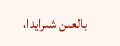بالعىن شىرايدا،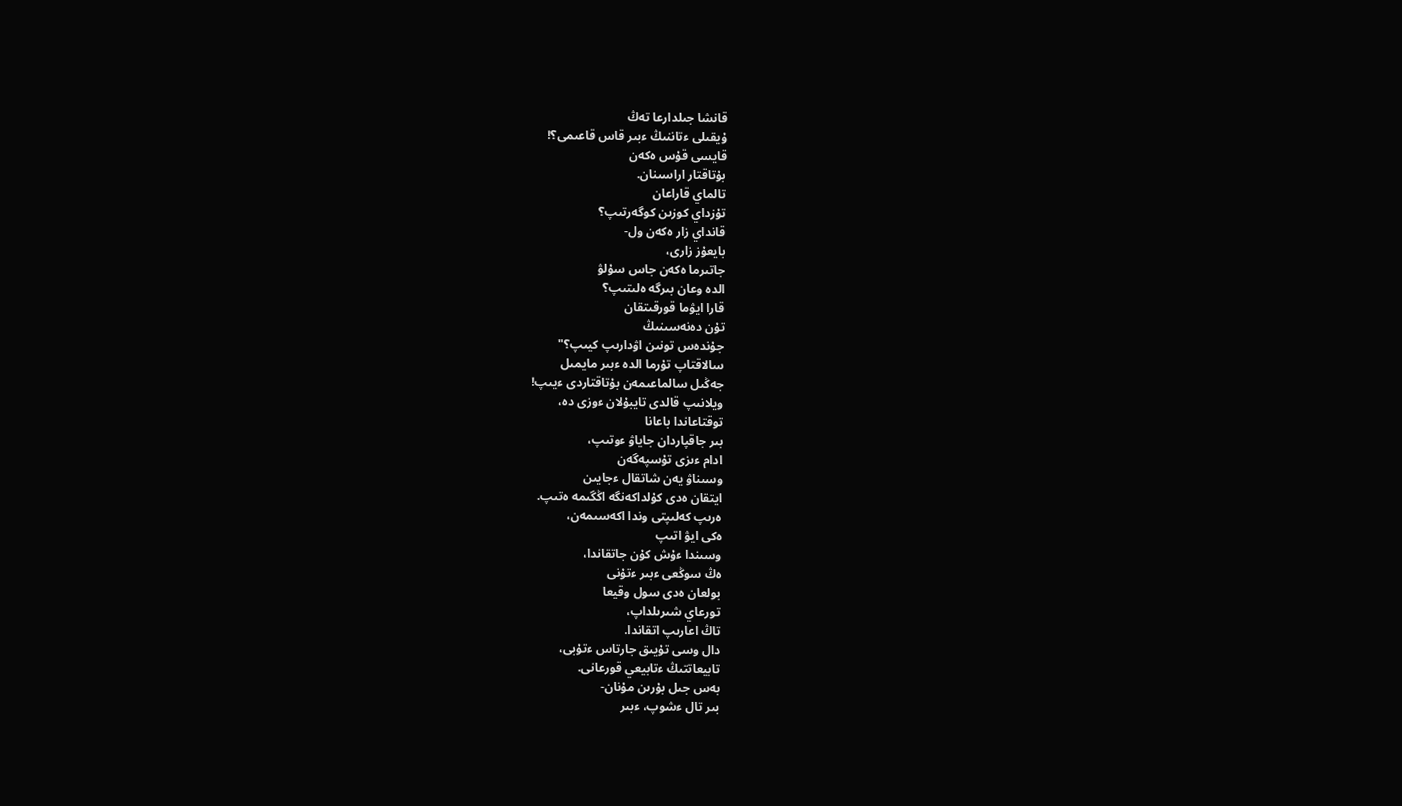قانشا جىلدارعا تەڭ
ۇيقىلى ءتاننىڭ ءبىر قاس قاعىمى؟!
قايسى قۇس ەكەن
بۇتاقتار اراسىنان.
تالماي قاراعان
تۇزداي كوزىن كوگەرتىپ؟
قانداي زار ەكەن ول-
بايعۇز زارى،
جاتىرما ەكەن جاس سۇلۋ
الدە وعان بىرگە ەلىتىپ؟
قارا ايۋما قورقىتقان
تۇن دەنەسىنىڭ
جۇندەس تونىن اۋدارىپ كيىپ؟"
سالاقتاپ تۇرما الدە ءبىر مايمىل
جەڭىل سالماعىمەن بۇتاقتاردى ءيىپ!
ويلانىپ قالدى تايبۇلان ءوزى دە،
توقتاعاندا باعانا
بىر جاقپاردان جاياۋ ءوتىپ،
ادام ءىزى تۇسپەگەن
وسىناۋ يەن شاتقال ءجايىن
ايتقان ەدى كۇلداكەنگە اڭگىمە ەتىپ.
ەرىپ كەلىپتى وندا اكەسىمەن،
ەكى ايۋ اتىپ
وسىندا ءۇش كۇن جاتقاندا،
ەڭ سوڭعى ءبىر ءتۇنى
بولعان ەدى سول وقيعا
تورعاي شىرىلداپ،
تاڭ اعارىپ اتقاندا.
دال وسى تۇيىق جارتاس ءتۇبى،
تابيعاتتىڭ ءتابيعي قورعانى.
بەس جىل بۇرىن مۇنان-
بىر تال ءشوپ، ءبىر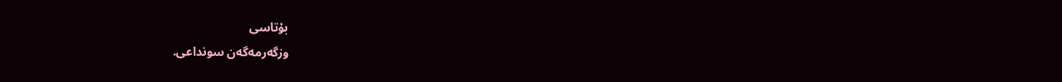بۇتاسى
وزگەرمەگەن سونداعى.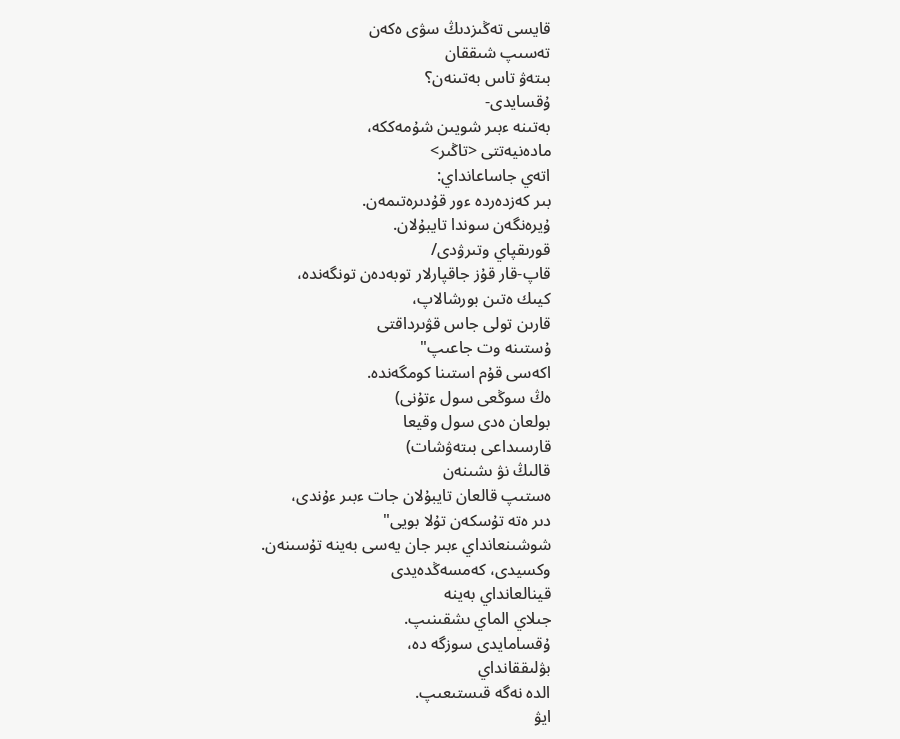قايسى تەڭىزدىڭ سۋى ەكەن
تەسىپ شىققان
بىتەۋ تاس بەتىنەن؟
ۇقسايدى-
بەتىنە ءبىر شويىن شۇمەككە،
مادەنيەتتى <تاڭىر>
اتەي جاساعانداي:
بىر كەزدەردە ءور قۇدىرەتىمەن.
ۇيرەنگەن سوندا تايبۇلان.
قورىقپاي وتىرۋدى/
قاپ-قار قۇز جاقپارلار توبەدەن تونگەندە،
كيىك ەتىن بورشالاپ،
قارىن تولى جاس قۋىرداقتى
ۇستىنە وت جاعىپ"
اكەسى قۇم استىنا كومگەندە.
ەڭ سوڭعى سول ءتۇنى)
بولعان ەدى سول وقيعا
قارسىداعى بىتەۋشات)
قالىڭ نۋ ىشىنەن
ەستىپ قالعان تايبۇلان جات ءبىر ءۇندى،
دىر ەتە تۇسكەن تۇلا بويى"
شوشىنعانداي ءبىر جان يەسى بەينە تۇسىنەن.
وكسيدى، كەمسەڭدەيدى
قينالعانداي بەينە
جىلاي الماي ىشقىنىپ.
ۇقسامايدى سوزگە دە،
بۋلىققانداي
الدە نەگە قىستىعىپ.
ايۋ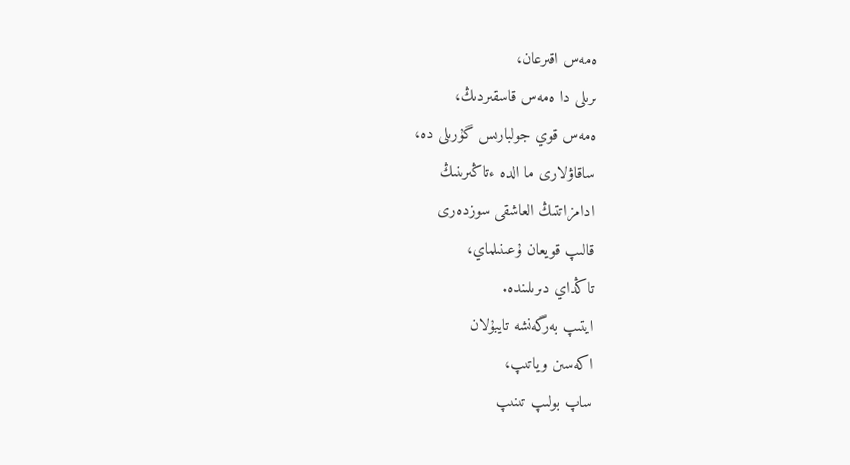ەمەس اقىرعان،
ىرىلى دا ەمەس قاسقىردىڭ،
ەمەس قوي جولبارىس گۇرىلى دە،
ساقاۋلارى ما الدە ءتاڭىرىنىڭ
ادامزاتتىڭ العاشقى سوزدەرى
قالىپ قويعان ۇعىنىلماي،
تاڭداي دىرىلىندە.
ايتىپ بەرگەنشە تايبۇلان
اكەسىن وياتىپ،
ساپ بولىپ تىنىپ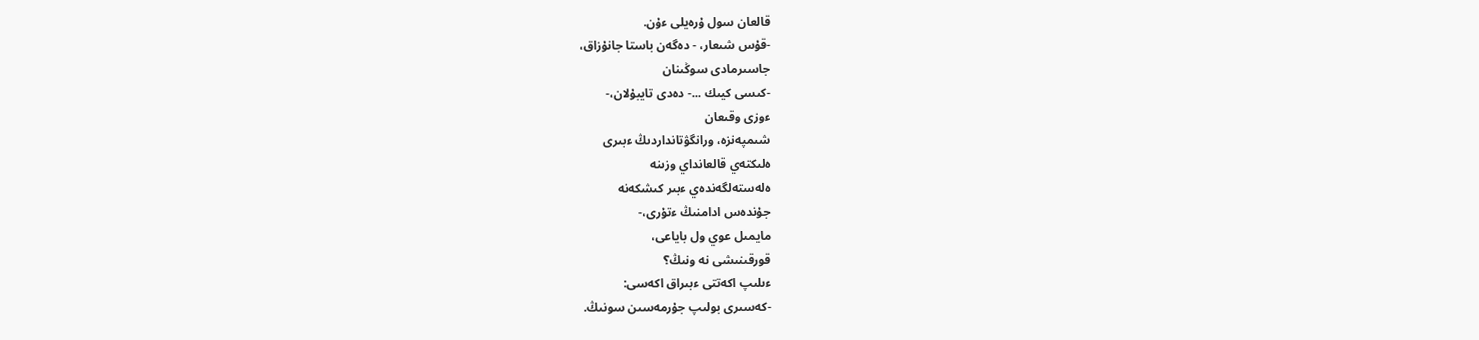قالعان سول ۇرەيلى ءۇن.
-قۇس شىعار، - دەگەن باستا جانۇزاق،
جاسىرمادى سوڭىنان
-كىسى كيىك ...- دەدى تايبۇلان،-
ءوزى وقىعان
شىمپەنزە، ورانگۋتانداردىڭ ءبىرى
ەلىكتەي قالعانداي وزىنە
ەلەستەلگەندەي ءبىر كىشكەنە
جۇندەس ادامنىڭ ءتۇرى،-
مايمىل عوي ول باياعى،
قورقىنىشى نە ونىڭ؟
ءىلىپ اكەتتى ءبىراق اكەسى:
-كەسىرى بولىپ جۇرمەسىن سونىڭ.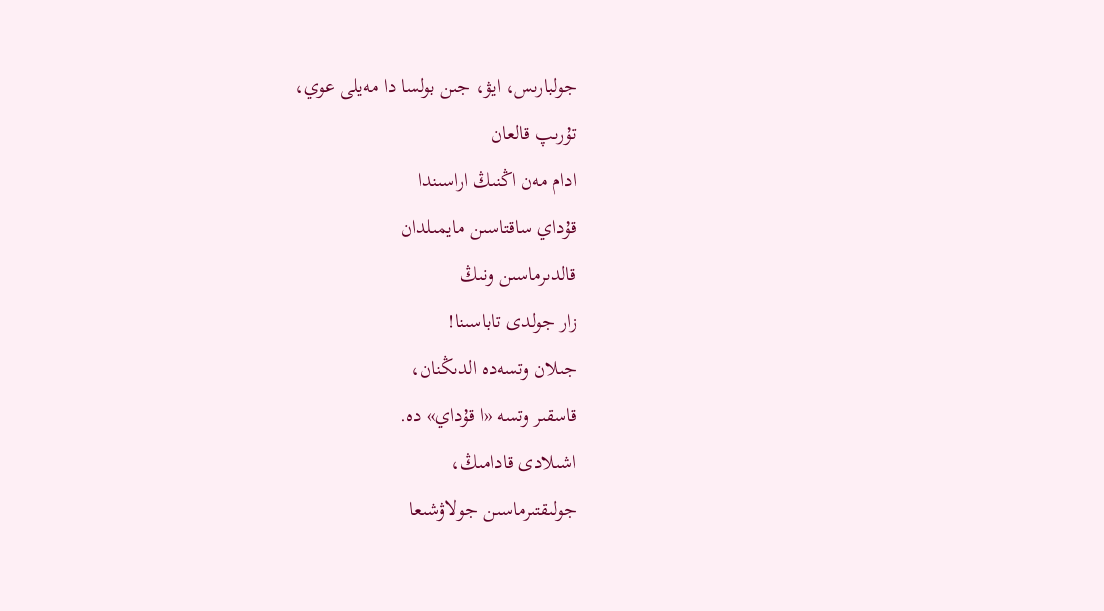جولبارىس، ايۋ، جىن بولسا دا مەيلى عوي،
تۇرىپ قالعان
ادام مەن اڭنىڭ اراسىندا
قۇداي ساقتاسىن مايمىلدان
قالدىرماسىن ونىڭ
زار جولدى تاباسىنا!
جىلان وتسەدە الدىڭنان،
قاسقىر وتسە «ا قۇداي» دە.
اشىلادى قادامىڭ،
جولىقتىرماسىن جولاۋشىعا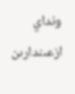ونداي ازعىندارىن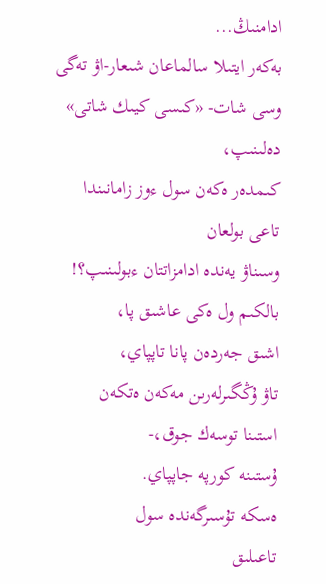ادامنىڭ...
بەكەر ايتىلا سالماعان شىعار-اۋ تەگى
وسى شات- «كىسى كيىك شاتى» دەلىنىپ،
كىمدەر ەكەن سول ءوز زامانىندا
تاعى بولعان
وسىناۋ يەندە ادامزاتتان ءبولىنىپ؟!
بالكىم ول ەكى عاشىق پا،
اشىق جەردەن پانا تاپپاي،
تاۋ ۇڭگىرلەرىن مەكەن ەتكەن
استىنا توسەك جوق،-
ۇستىنە كورپە جاپپاي.
ەسكە تۇسىرگەندە سول
تاعىلىق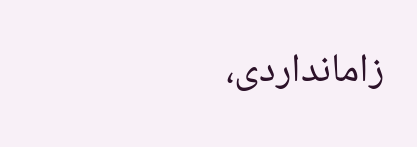زامانداردى،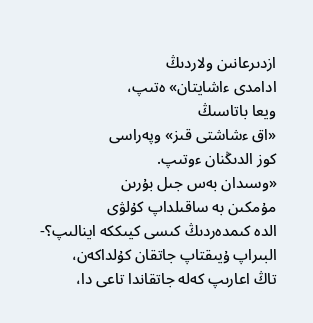ازدىرعانىن ولاردىڭ
ادامدى ءاشايتان» ەتىپ،
ويعا باتاسىڭ
«اق ءشاشتى قىز» وپەراسى
كوز الدىڭنان ءوتىپ.
«وسىدان بەس جىل بۇرىن
مۇمكىن بە ساقىلداپ كۇلۋى
الدە كىمدەردىڭ كىسى كيىككە اينالىپ؟-
البىراپ ۇيىقتاپ جاتقان كۇلداكەن،
تاڭ اعارىپ كەلە جاتقاندا تاعى دا،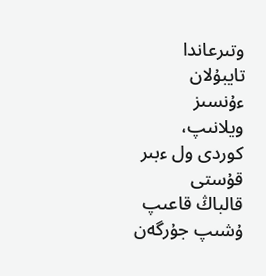وتىرعاندا تايبۇلان ءۇنسىز ويلانىپ،
كوردى ول ءبىر قۇستى
قالباڭ قاعىپ ۇشىپ جۇرگەن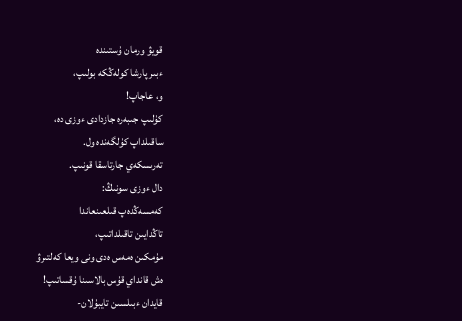قويۋ ورمان ۇستىندە
ءبىر پارشا كولەڭكە بولىپ،
و، عاجاپ!
كۇلىپ جىبەرە جازدادى ءوزى دە،
ساقىلداپ كۇلگەندە ول.
تەرىسكەي جارتاسقا قونىپ.
دال ءوزى سونىڭ:
كەمسەڭدەپ قىلعىنعاندا
تاڭدايىن تاقىلداتىپ،
مۇمكىن ەمەس ەدى ونى ويعا كەلتىرۋ
ەش قانداي قۇس بالاسىنا ۇقساتىپ!
قايدان ءبىلسىن تايبۇلان-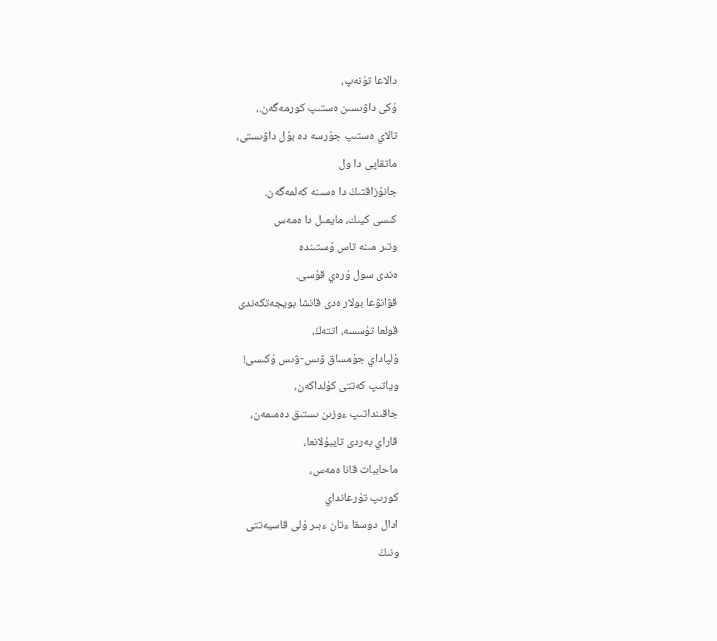دالاعا تۇنەپ،
ۇكى داۋىسىن ەستىپ كورمەگەن.،
تالاي ەستىپ جۇرسە دە بۇل داۋىستى،
ماتقاپى دا ول
جانۇزاقتىڭ دا ەسىنە كەلمەگەن.
كىسى كيىك، مايمىل دا ەمەس
وتىر مىنە تاس ۇستىندە
ەندى سول ۇرەي قۇسى.
قۋانۋعا بولار ەدى قانشا بويجەتكەندى
قولعا تۇسسە، اتتەڭ،
ۇلپاداي جۇمساق ۋىس-ۋىس ۇكىسى!
وياتىپ كەتتى كۇلداكەن،
جاقىنداتىپ ءوزىن ىستىق دەمىمەن،
قاراي بەردى تايبۇلانعا،
ماحاببات قانا ەمەس،
كورىپ تۇرعانداي
ادال دوسقا ءتان ءبىر ۇلى قاسيەتتى
ونىڭ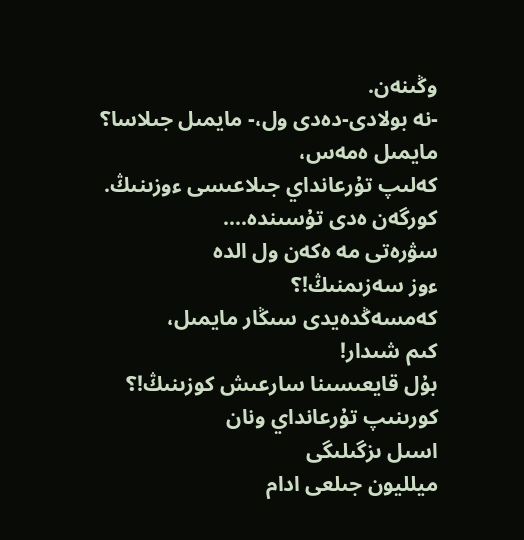وڭىنەن.
-نە بولادى-دەدى ول،- مايمىل جىلاسا؟
مايمىل ەمەس،
كەلىپ تۇرعانداي جىلاعىسى ءوزىنىڭ.
كورگەن ەدى تۇسىندە....
سۋرەتى مە ەكەن ول الدە
ءوز سەزىمنىڭ!؟
كەمسەڭدەيدى سىڭار مايمىل،
كىم شىدار!
بۇل قايعىسىنا سارعىش كوزىنىڭ!؟
كورىنىپ تۇرعانداي ونان
اسىل ىزگىلىگى
ميلليون جىلعى ادام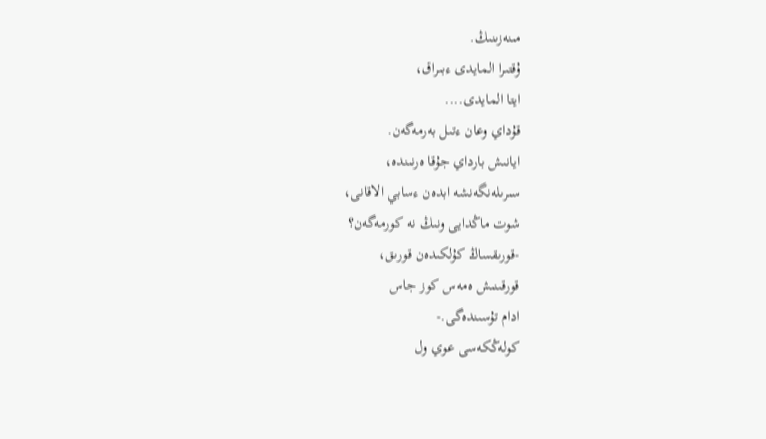مىنەزىنىڭ.
ۇقتىرا المايدى ءبىراق،
ايتا المايدى....
قۇداي وعان ءتىل بەرمەگەن.
ايانىش بارداي جۇقا ەرنىندە،
سىرىلەنگەنشە ابدەن ءسابي الاقانى،
شوت ماڭدايى ونىڭ نە كورمەگەن؟
-قورىقساڭ كۇلكىدەن قورىق،
قورقىنىش ەمەس كوز جاس
ادام تۇسىندەگى.-
كولەڭكەسى عوي ول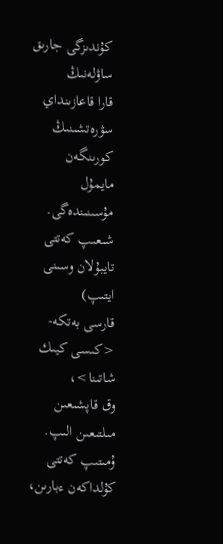كۇندىزگى جارىق ساۋلەنىڭ
قارا قاعازىنداي سۋرەتشىنىڭ
كورىنگەن
مايمۇل مۇسىنىندەگى.
شىعىپ كەتتى تايبۇلان وسىنى ايتىپ)
قارسى بەتكە-
<كىسى كيىك شاتىنا>،
وق قاپشىعىن مىلتىعىن الىپ.
ۇمىتىپ كەتتى كۇلداكەن ءبارىن،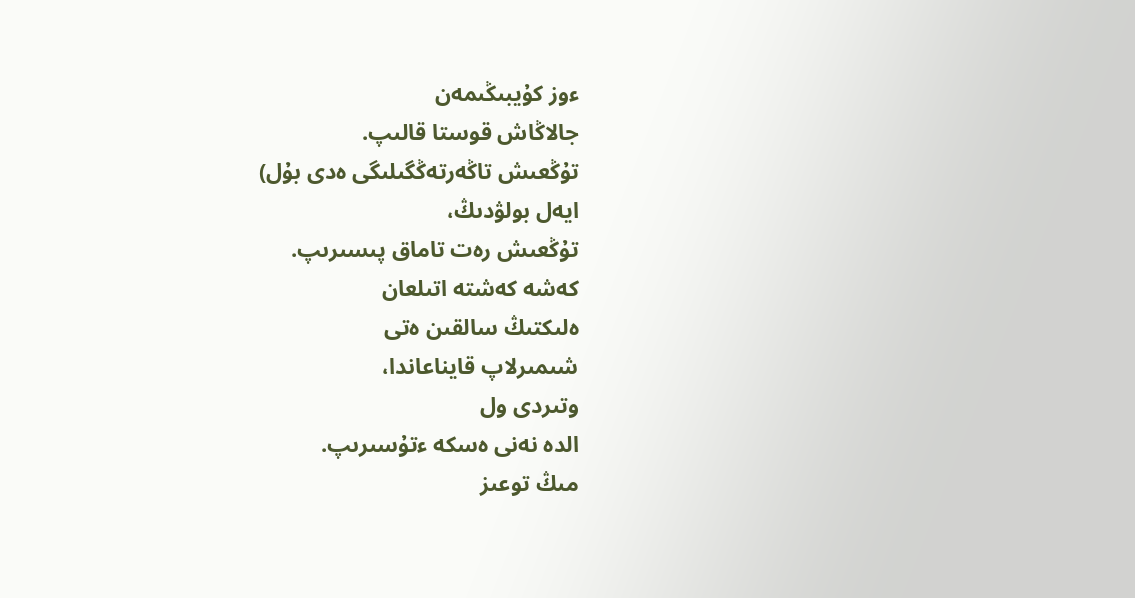ءوز كۇيبىڭىمەن
جالاڭاش قوستا قالىپ.
تۇڭعىش تاڭەرتەڭگىلىگى ەدى بۇل)
ايەل بولۋدىڭ،
تۇڭعىش رەت تاماق پىسىرىپ.
كەشە كەشتە اتىلعان
ەلىكتىڭ سالقىن ەتى
شىمىرلاپ قايناعاندا،
وتىردى ول
الدە نەنى ەسكە ءتۇسىرىپ.
مىڭ توعىز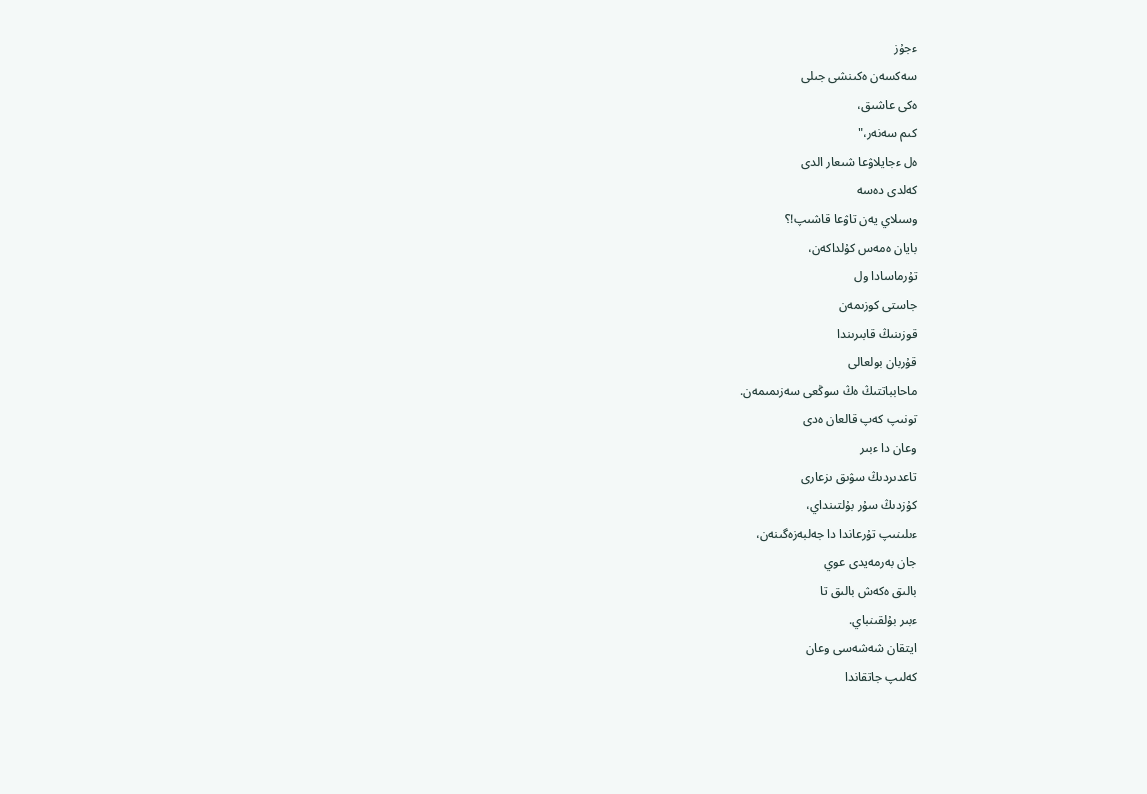ءجۇز
سەكسەن ەكىنشى جىلى
ەكى عاشىق،
كىم سەنەر،"
ەل ءجايلاۋعا شىعار الدى
كەلدى دەسە
وسىلاي يەن تاۋعا قاشىپ!؟
بايان ەمەس كۇلداكەن،
تۇرماسادا ول
جاستى كوزىمەن
قوزىنىڭ قابىرىندا
قۇربان بولعالى
ماحابباتتىڭ ەڭ سوڭعى سەزىمىمەن.
تونىپ كەپ قالعان ەدى
وعان دا ءبىر
تاعدىردىڭ سۋىق ىزعارى
كۇزدىڭ سۇر بۇلتىنداي،
ءىلىنىپ تۇرعاندا دا جەلبەزەگىنەن،
جان بەرمەيدى عوي
بالىق ەكەش بالىق تا
ءبىر بۇلقىنباي.
ايتقان شەشەسى وعان
كەلىپ جاتقاندا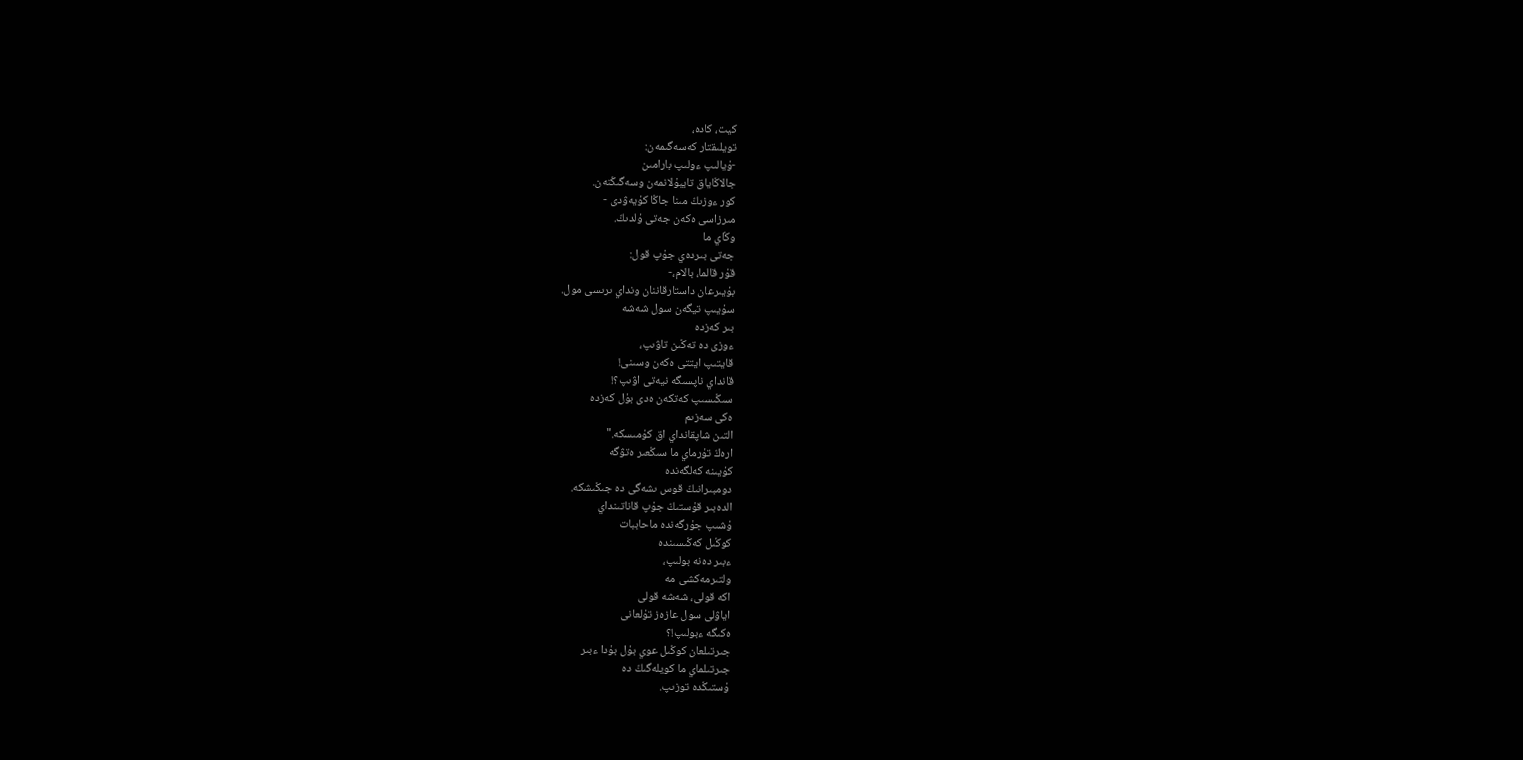كيت، كادە،
تويلىقتار كەسەگىمەن:
-ۇيالىپ ءولىپ بارامىن
جالاڭاياق تايبۇلانمەن وسەگىڭنەن.
كور ءوزىڭ مىنا جاڭا كۇيەۋدى -
مىرزاسى ەكەن جەتى ۇلدىڭ.
وڭاي ما
جەتى بىردەي جۇپ قول:
قۇر قالما، بالام،-
بۇيىرعان داستارقاننان ونداي ىرىسى مول.
سۇيىپ تيگەن سول شەشە
بىر كەزدە
ءوزى دە تەڭىن تاۋىپ،
قايتىپ ايتتى ەكەن وسىنى!
قانداي ناپسىگە نيەتى اۋىپ؟!
سىڭىسىپ كەتكەن ەدى بۇل كەزدە
ەكى سەزىم
التىن شاپقانداي اق كۇمىسكە."
ارەڭ تۇرماي ما سىڭعىر ەتۋگە
كۇيىنە كەلگەندە
دومبىرانىڭ قوس ىشەگى دە جىڭىشكە.
الدەبىر قۇستىڭ جۇپ قاناتىنداي
ۇشىپ جۇرگەندە ماحاببات
كوڭىل كەڭىسىندە
ءبىر دەنە بولىپ،
ولتىرمەكشى مە
اكە قولى، شەشە قولى
اياۋلى سول عازەز تۇلعانى
ەكىگە ءبولىپ!؟
جىرتىلعان كوڭىل عوي بۇل بۇدا ءبىر
جىرتىلماي ما كويلەگىڭ دە
ۇستىڭدە توزىپ.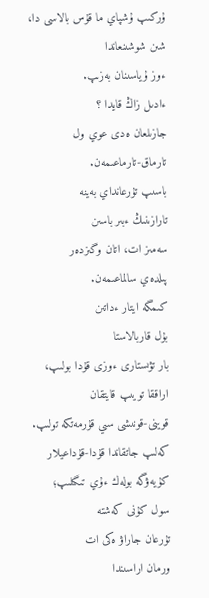ۇركىپ ۇشپاي ما قۇس بالاسى دا،
شىن شوشىنعاندا
ءوز ۇياسىنان بەزىپ.
ءادىل زاڭ قايدا ؟
جازىلعان ەدى عوي ول
تارماق-تارماعىمەن.
باسىپ تۇرعانداي بەينە
تارازىنىڭ ءبىر باسىن
سەمىز ات، اتان وگىزدەر
پىلدەي سالماعىمەن.
كىمگە ايتار ءداتىن
بۇل قاربالاستا
بار تۋىستارى ءوزى قۇدا بولىپ،
اراققا تويىپ قايتقان
قوينى-قونىشى سىي قۇرمەتكە تولىپ.
كەلىپ جاتقاندا قۇدا-قۇداعيلار
كۇيەۋگە بولەك ءۇي تىگىلىپ؛
سول كۇنى كەشتە
تۇرعان جاراۋ ەكى ات
ورمان اراسىندا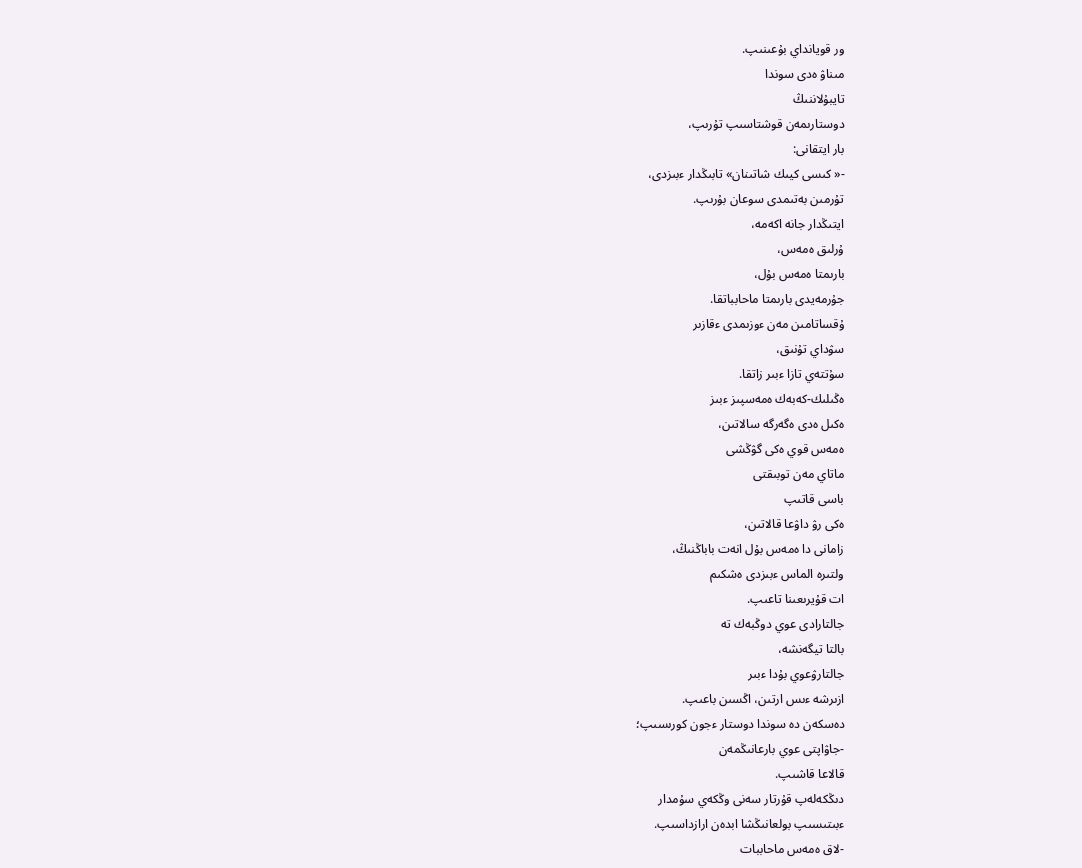ور قويانداي بۇعىنىپ.
مىناۋ ەدى سوندا
تايبۇلاننىڭ
دوستارىمەن قوشتاسىپ تۇرىپ،
بار ايتقانى:
-« كىسى كيىك شاتىنان» تابىڭدار ءبىزدى،
تۇرمىن بەتىمدى سوعان بۇرىپ.
ايتىڭدار جانە اكەمە،
ۇرلىق ەمەس،
بارىمتا ەمەس بۇل،
جۇرمەيدى بارىمتا ماحابباتقا.
ۇقساتامىن مەن ءوزىمدى ءقازىر
سۋداي تۇنىق،
سۇتتەي تازا ءبىر زاتقا.
ەڭىلىك-كەبەك ەمەسپىز ءبىز
ەكىل ەدى ەگەرگە سالاتىن،
ەمەس قوي ەكى گۋڭشى
ماتاي مەن توبىقتى
باسى قاتىپ
ەكى رۋ داۋعا قالاتىن،
زامانى دا ەمەس بۇل انەت باباڭنىڭ،
ولتىرە الماس ءبىزدى ەشكىم
ات قۇيرىعىنا تاعىپ.
جالتارادى عوي دوڭبەك تە
بالتا تيگەنشە،
جالتارۋعوي بۇدا ءبىر
ازىرشە ءىس ارتىن، اڭسىن باعىپ.
دەسكەن دە سوندا دوستار ءجون كورىسىپ؛
-جاۋاپتى عوي بارعانىڭمەن
قالاعا قاشىپ.
دىڭكەلەپ قۇرتار سەنى وڭكەي سۇمدار
ءبىتىسىپ بولعانىڭشا ابدەن ارازداسىپ.
-لاق ەمەس ماحاببات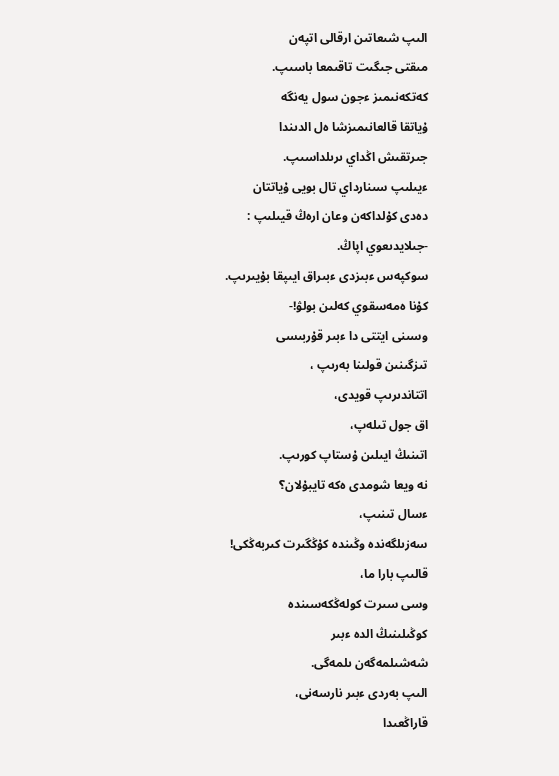الىپ شىعاتىن ارقالى اتپەن
مىقتى جىگىت تاقىمعا باسىپ.
كەتكەنىمىز ءجون سول يەنگە
ۇياتقا قالعانىمىزشا ەل الدىندا
جىرتقىش اڭداي ىرىلداسىپ.
ءيىلىپ سىنارداي تال بويى ۇياتتان
دەدى كۇلداكەن وعان ارەڭ قيىلىپ :
-جىلايدىعوي اپاڭ.
سوكپەس ءبىزدى ءبىراق ايىپقا بۇيىرىپ.
كۇنا ەمەسقوي كەلىن بولۋ!-
وسىنى ايتتى دا ءبىر قۇربىسى
تىزگىنىن قولىنا بەرىپ ،
اتتاندىرىپ قويدى،
اق جول تىلەپ،
اتىنىڭ ايىلىن ۇستاپ كورىپ.
نە ويعا شومدى ەكە تايبۇلان؟
ءسال تىنىپ،
سەزىلگەندە وڭىندە كۇڭگىرت كىربەڭكى!
قالىپ بارا ما،
وسى سىرت كولەڭكەسىندە
كوڭىلىنىڭ الدە ءبىر
شەشىلمەگەن ىلمەگى.
الىپ بەردى ءبىر نارسەنى،
قاراڭعىدا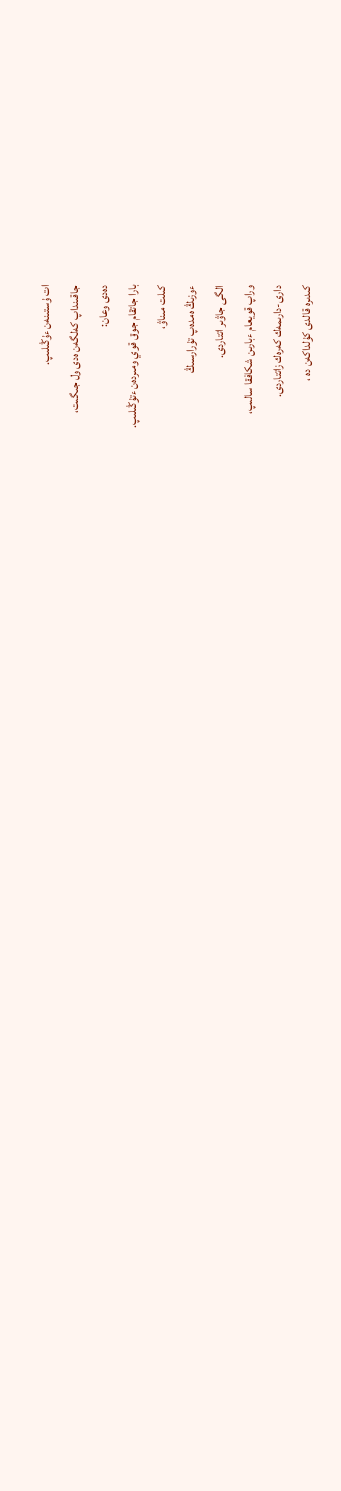ات ۇستىنەن ءۇڭىلىپ.
جاقىنداپ كەلگەن ەدى ول جىگىت،
دەدى وعان:
بارا جاتقام جوق قوي ومىردەن ءتۇڭىلىپ.
كىلت مىناۋ،
ءوزىڭ ەمدەپ تۇرارسىڭ
الگى جاۋىر اتتاردى.
وراپ قويعام ءبارىن شكافقا سالىپ،
دارى-دارىمەك كەرەك زاتتاردى.
كىدىرە قالدى كۇلداكەن دە ،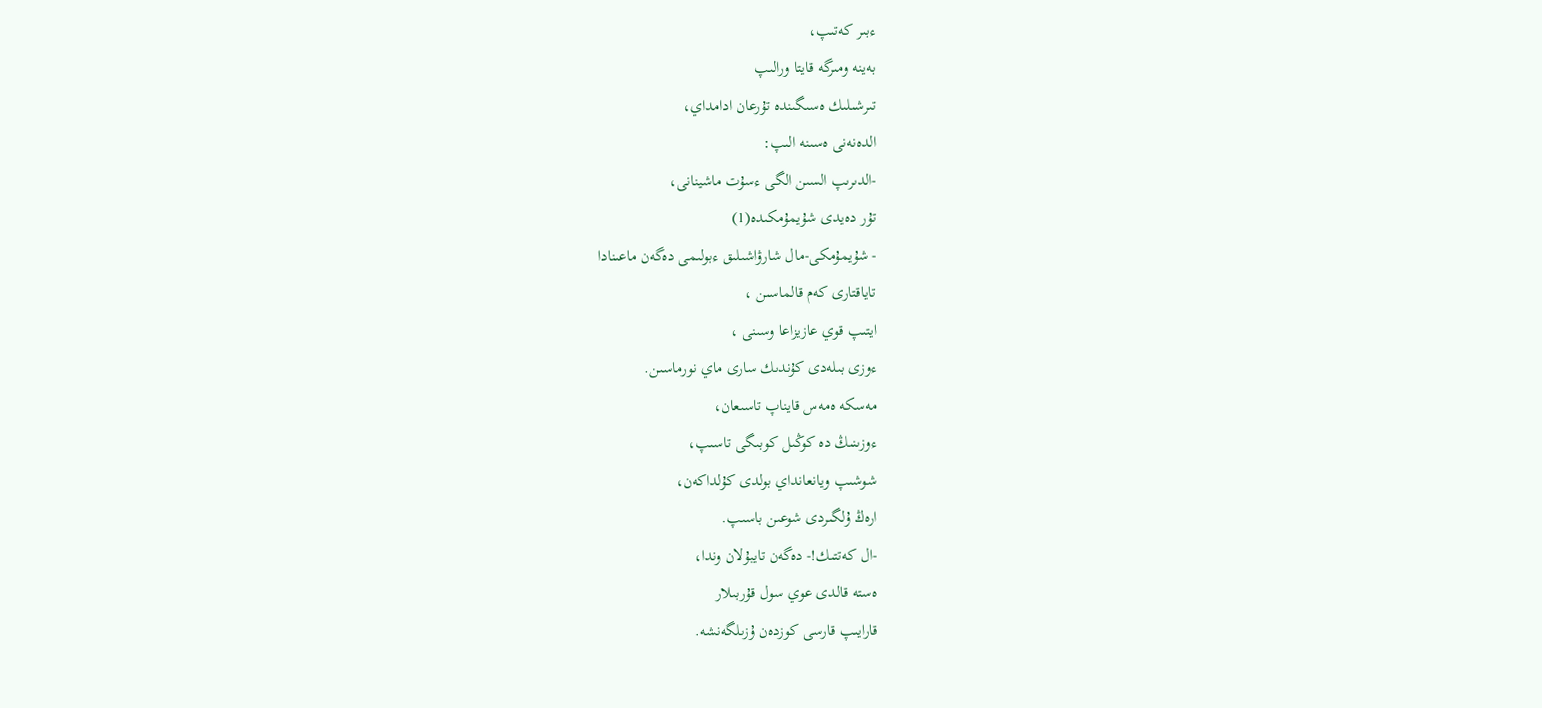ءبىر كەتىپ،
بەينە ومىرگە قايتا ورالىپ
تىرشىلىك ەسىگىندە تۇرعان ادامداي،
الدەنەنى ەسىنە الىپ:
-الدىرىپ السىن الگى ءسۇت ماشينانى،
تۇر دەيدى شۇيمۇمكىدە(1)
- شۇيمۇمكى-مال شارۋاشىلىق ءبولىمى دەگەن ماعىنادا
تاياقتارى كەم قالماسىن ،
ايتىپ قوي عازيزاعا وسىنى ،
ءوزى بىلەدى كۇندىك سارى ماي نورماسىن.
مەسكە ەمەس قايناپ تاسىعان،
ءوزىنىڭ دە كوڭىل كوبىگى تاسىپ،
شوشىپ ويانعانداي بولدى كۇلداكەن،
ارەڭ ۇلگىردى شوعىن باسىپ.
-ال كەتتىك!- دەگەن تايبۇلان وندا،
ەستە قالدى عوي سول قۇربىلار
قارايىپ قارسى كوزدەن ۇزىلگەنشە.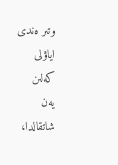وتىر ەندى اياۋلى كەلىن
يەن شاتقالدا،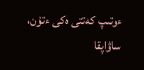ءوتىپ كەتتى ەكى ءتۇن،
ساۋاپقا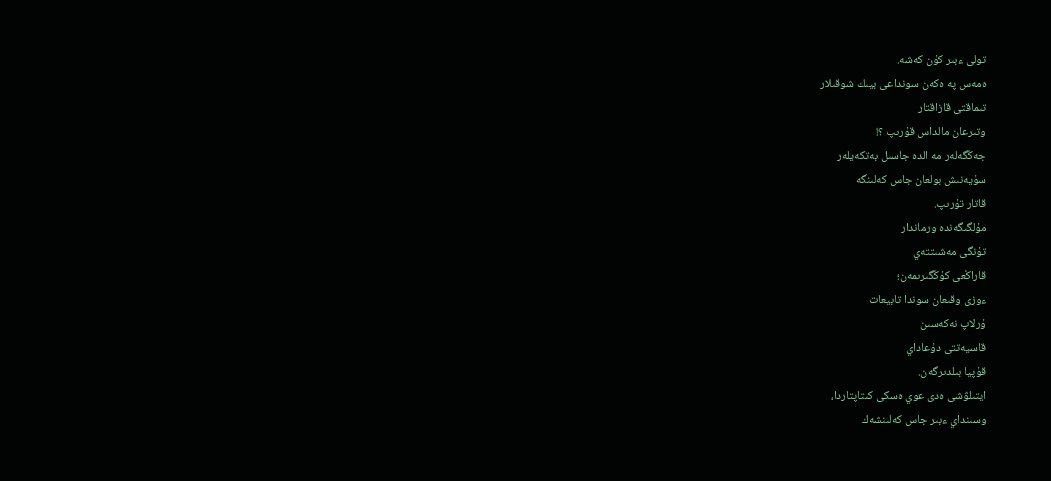تولى ءبىر كۇن كەشە.
ەمەس پە ەكەن سونداعى بيىك شوقىلار
تىماقتى قازاقتار
وتىرعان مالداس قۇرىپ ؟!
جەڭگەلەر مە الدە جاسىل بەتكەيلەر
سۇيەنىش بولعان جاس كەلىنگە
قاتار تۇرىپ.
مۇلگىگەندە ورماندار
تۇنگى مەشىتتەي
قاراڭعى كۇڭگىرىمەن؛
ءوزى وقىعان سوندا تابيعات
ۇرلاپ نەكەسىن
قاسيەتتى دۇعاداي
قۇپيا بىلدىرگەن.
ايتىلۋشى ەدى عوي ەسكى كىتاپتاردا،
وسىنداي ءبىر جاس كەلىنشەك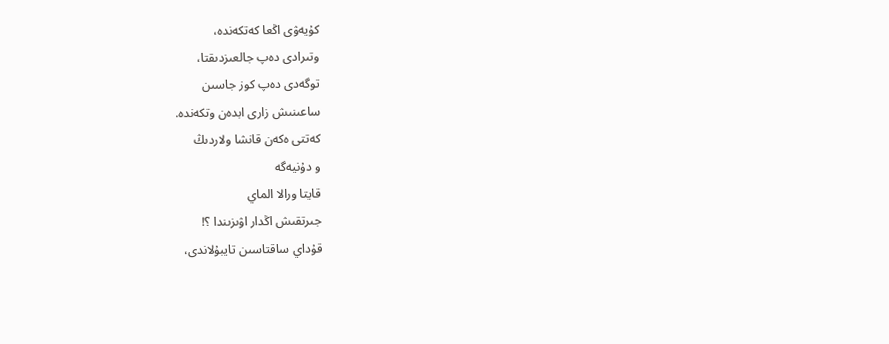كۇيەۋى اڭعا كەتكەندە،
وتىرادى دەپ جالعىزدىقتا،
توگەدى دەپ كوز جاسىن
ساعىنىش زارى ابدەن وتكەندە.
كەتتى ەكەن قانشا ولاردىڭ
و دۇنيەگە
قايتا ورالا الماي
جىرتقىش اڭدار اۋىزىندا ؟!
قۇداي ساقتاسىن تايبۇلاندى،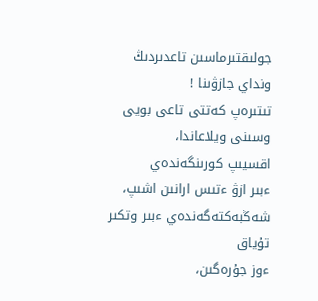جولىقتىرماسىن تاعدىردىڭ
ونداي جازۋىنا !
تىتىرەپ كەتتى تاعى بويى
وسىنى ويلاعاندا،
اقسيىپ كورىنگەندەي
ءبىر ازۋ ءتىس ارانىن اشىپ،
شەڭبەكتەگەندەي ءبىر وتكىر تۇياق
ءوز جۇرەگىن،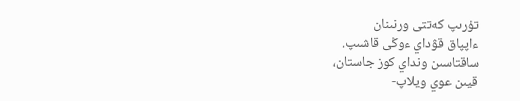تۇرىپ كەتتى ورنىنان
ءاپپاق قۋداي ءوڭى قاشىپ.
ساقتاسىن ونداي كوز جاستان،
قيىن عوي ويلاپ-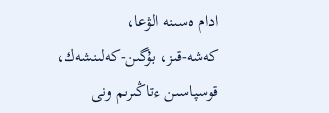ادام ەسىنە الۋعا،
كەشە-قىز، بۇگىن-كەلىنشەك،
قوسپاسىن ءتاڭىرىم ونى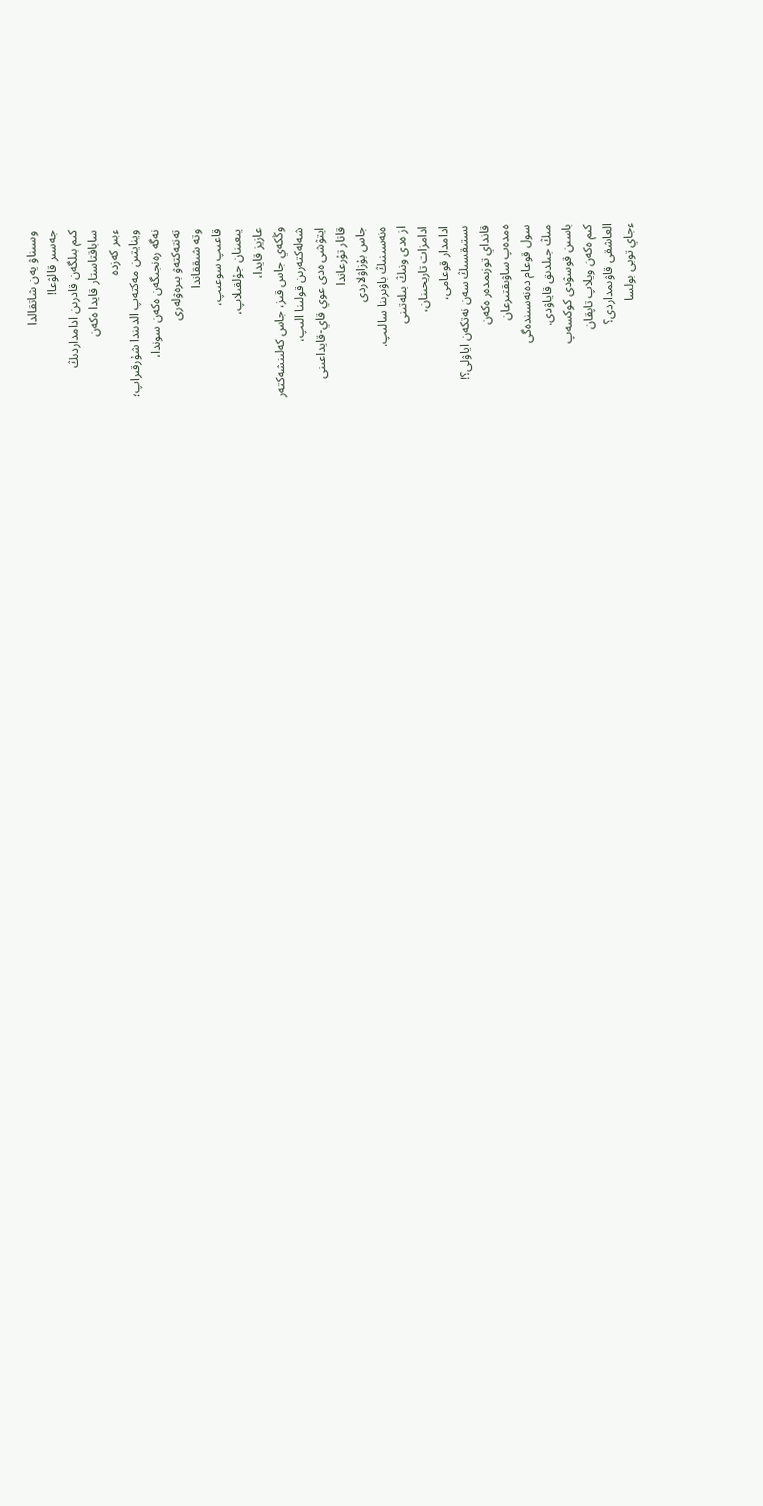وسىناۋ يەن شاتقالدا
جەسىر قالۋعا!
كىم بىلگەن قادرىن ادامداردىڭ
ساباقتاستار قايدا ەكەن
ءبىر كەزدە
وينايتىن مەكتەپ الدىندا شۇرقىراپ؛
نەگە رەنجىگەن ەكەن سوندا،
تەنتەكتەۋ بىرەۋلەرى
وتە شىققاندا
قاعىپ سوعىپ،
يىعىنان جۇلقىلاپ،
عازيز قايدا،
وڭكەي جاس قىز، جاس كەلىنشەكتەر
شەلەكتەرىن قولىنا الىپ،
ايتۋشى ەدى عوي قاي-قايداعىنى
قاتار تۇرعاندا
جاس بۇزاۋلاردى
ەنەسىنىڭ باۋىرىنا سالىپ.
از ەدى ونىڭ بىلەتىنى
ادامزات تاريحىنان،
ادامدار قوعامى،
ىستىقسىڭ سەن نەتكەن اياۋلى؟!
قانداي توزىمدەر ەكەن
ەمدەپ ساۋىقتىرعان
سول قوعام دەنەسىندەگى
مىڭ جىلدىق قاياۋدى.
باسىن قوسۋدى كوكسەپ
كىم ەكەن ويلاپ تاپقان
العاشقى قاۋىمداردى؟
ءجاي توبى بولسا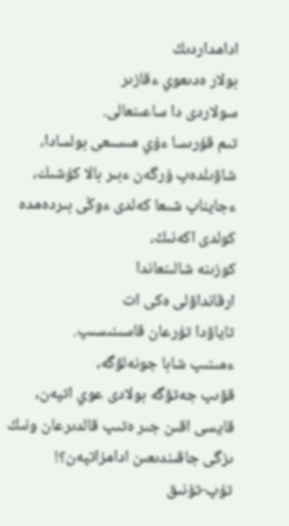ادامداردىڭ
بولار ەدىعوي ءقازىر
سولاردى دا ساعىنعالى.
تىم قۇرىسا ءۇي مىسىعى بولسادا،
شاۋىلدەپ ۇرگەن ءبىر بالا كۇشىك،
ءجايناپ شىعا كەلدى ءوڭى بىردەمدە
كولدى اكەنىڭ،
كوزىنە شالىنعاندا
ارقانداۋلى ەكى ات
تاياۋدا تۇرعان قاسىنىسىپ.
ءمىنىپ شابا جونەلۋگە،
قۋىپ جەتۋگە بولادى عوي اتپەن،
قايسى اقىن جىر ەتىپ قالدىرعان ونىڭ
ىزگى جاقىندىعىن ادامزاتپەن؟!
تۇپ-تۇنىق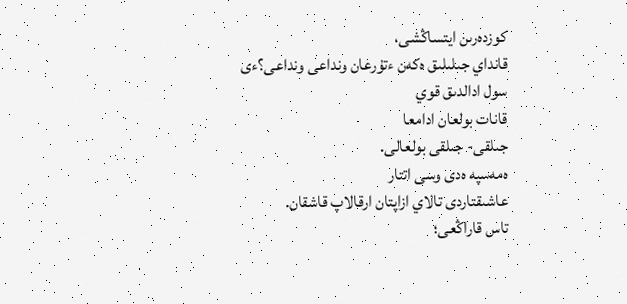كوزدەرىن ايتساڭشى،
قانداي جىلىلىق ەكەن ءتۇرعان ونداعى ونداعى؟ءى
سول ادالدىق قوي
قانات بولعان ادامعا
جىلقى- جىلقى بولعالى.
ەمەسپە ەدى وسى اتتار
عاشىقتاردى تالاي ازاپتان ارقالاپ قاشقان.
تاس قاراڭعى؛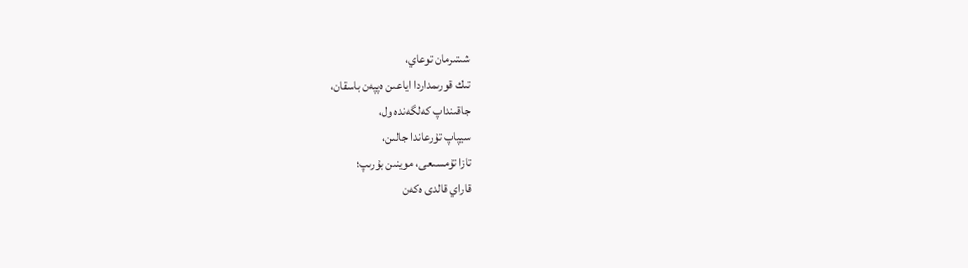شىتىرمان توعاي،
تىك قورىمداردا اياعىن ەپپەن باسقان،
جاقىنداپ كەلگەندە ول،
سيپاپ تۇرعاندا جالىن،
تازا تۇمسىعى، موينىن بۇرىپ؛
قاراي قالدى ەكەن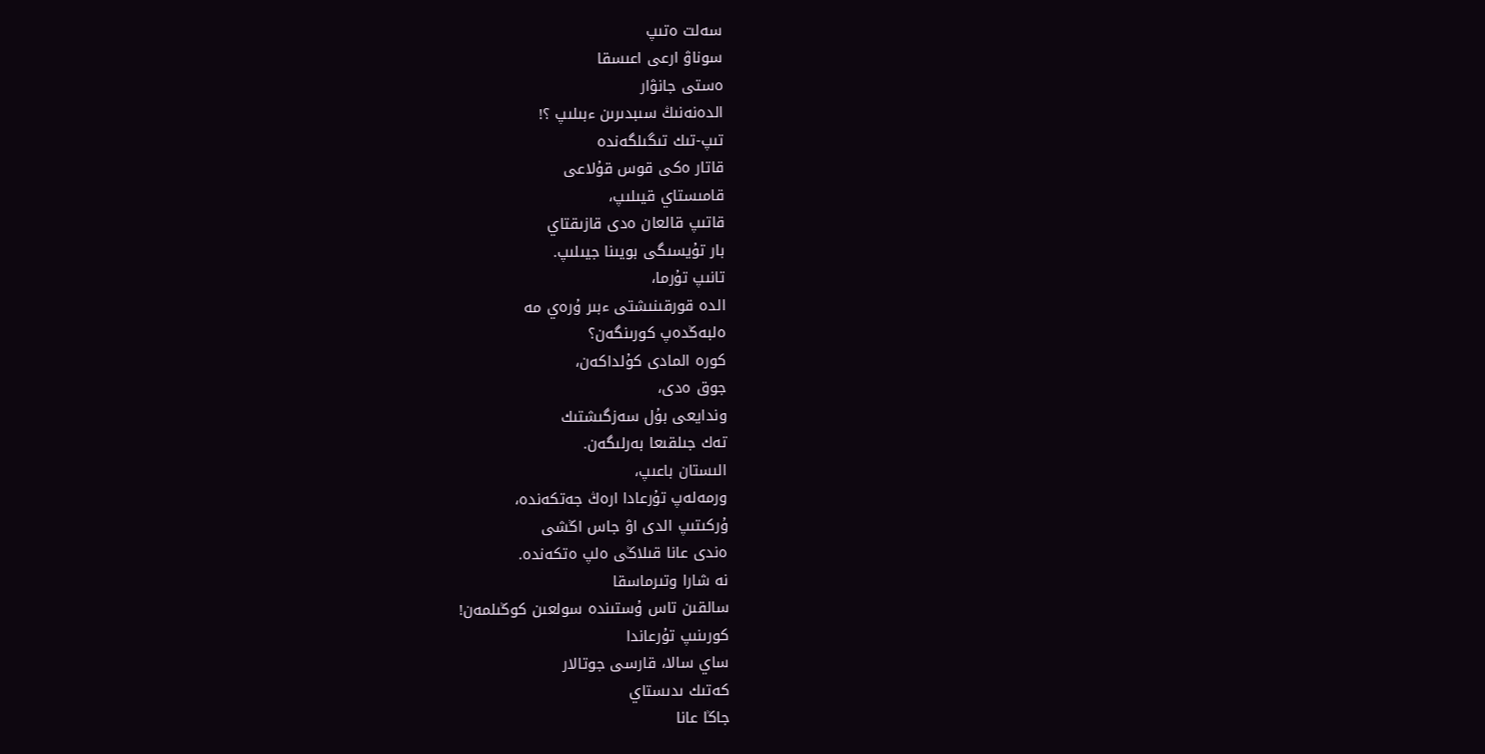سەلت ەتىپ
سوناۋ ارعى اعىسقا
ەستى جانۋار
الدەنەنىڭ سىبدىرىن ءبىلىپ ؟!
تىپ-تىك تىگىلگەندە
قاتار ەكى قوس قۇلاعى
قامىستاي قيىلىپ،
قاتىپ قالعان ەدى قازىقتاي
بار تۇيسىگى بويىنا جيىلىپ.
تانىپ تۇرما،
الدە قورقىنىشتى ءبىر ۇرەي مە
ەلبەڭدەپ كورىنگەن؟
كورە المادى كۇلداكەن،
جوق ەدى،
وندايعى بۇل سەزگىشتىك
تەك جىلقىعا بەرلىگەن.
الىستان باعىپ،
ورمەلەپ تۇرعادا ارەڭ جەتكەندە،
ۇركىتىپ الدى اۋ جاس اڭشى
ەندى عانا قىلاڭى ەلپ ەتكەندە.
نە شارا وتىرماسقا
سالقىن تاس ۇستىندە سولعىن كوڭىلمەن!
كورىنىپ تۇرعاندا
ساي سالا، قارسى جوتالار
كەتىك ىدىستاي
جاڭا عانا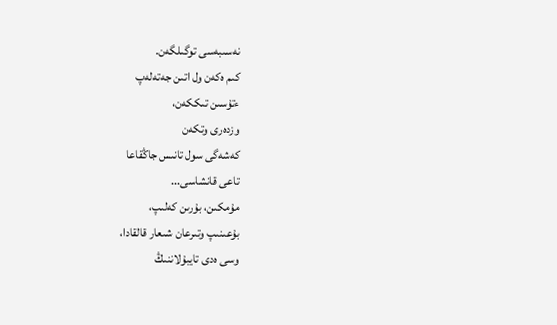نەسىبەسى توگىلگەن.
كىم ەكەن ول اتىن جەتەلەپ
ءتۇسىن تىككەن،
وزدەرى وتكەن
كەشەگى سول تانىس جاڭقاعا
تاعى قانشاسى...
مۇمكىن، بۇرىن كەلىپ،
بۇعىنىپ وتىرعان شىعار قالقادا،
وسى ەدى تايبۇلاننىڭ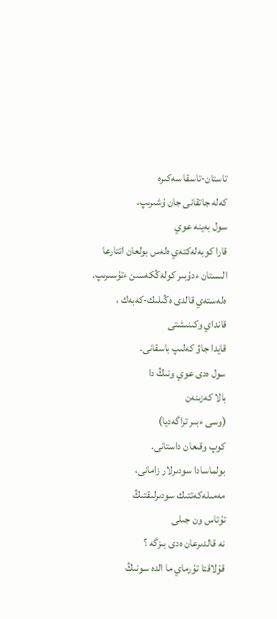تاستان-تاسقا سەكىرە
كەلە جاتقانى جان ۇشىرىپ،
سول بەينە عوي
قارا كوبەلەكتەي ەلەس بولعان اتتارعا
الىستان ءدۇبىر كولەڭكەسىن ءتۇسىرىپ.
ەلەستەي قالدى ەڭىلىك-كەبەك ،
قانداي وكىنىشتى
قايدا جاۋ كەلىپ باسقانى.
سول ەدى عوي ونىڭ دا
بالا كەزىنەن
(وسى ءبىر تراگەديا)
كوپ وقىعان داستانى.
بولماسادا سودىرلار زامانى،
مەمىلەكەتتىك سودىرلىقتىڭ
تۇتاس ون جىلى
نە قالدىرعان ەدى بىزگە ؟
قۇلاقتا تۇرماي ما الدە سونىڭ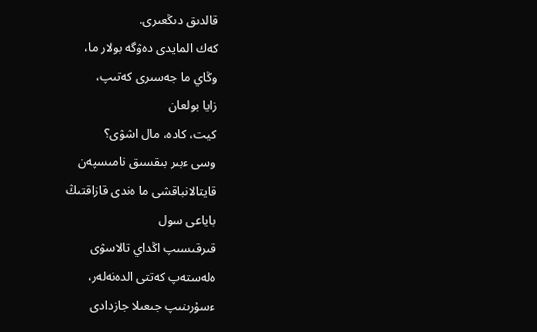قالدىق دىڭعىرى.
كەك المايدى دەۋگە بولار ما،
وڭاي ما جەسىرى كەتىپ،
زايا بولعان
كيت، كادە، مال اشۋى؟
وسى ءبىر بىقسىق نامىسپەن
قايتالانباقشى ما ەندى قازاقتىڭ
باياعى سول
قىرقىسىپ اڭداي تالاسۋى
ەلەستەپ كەتتى الدەنەلەر،
ءسۇرىنىپ جىعىلا جازدادى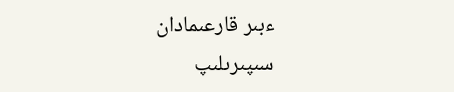ءبىر قارعىمادان
سىپىرىلىپ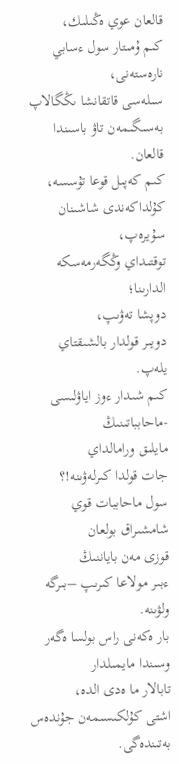قالعان عوي ەڭىلىك،
كىم ۇمىتار سول ءسابي نارەستەنى،
سىلەسى قاتقانشا ىڭگالاپ
بەسىگىمەن تاۋ باسىندا قالعان.
كىم كەپىل قوعا تۇسسە،
كۇلداكەندى شاشىنان سۇيرەپ،
توقتىداي وڭگەرمەسكە الدارىنا؛
دوپشا تەۋىپ،
دويىر قولدار بالشىقتاي يلەپ.
كىم شىدار ءوز اياۋلىسى -ماحابباتىنىڭ
مايلىق ورامالداي
جات قولدا كىرلەۋىنە!؟
سول ماحاببات قوي
شامشىراق بولعان
قوزى مەن باياننىڭ
ءبىر مولاعا كىرىپ –بىرگە ولۋىنە.
بار ەكەنى راس بولسا ەگەر
وسىندا مايمىلدار
تابالار ما ەدى الدە،
اشتى كۇلكىسىمەن جۇندەس بەتىندەگى.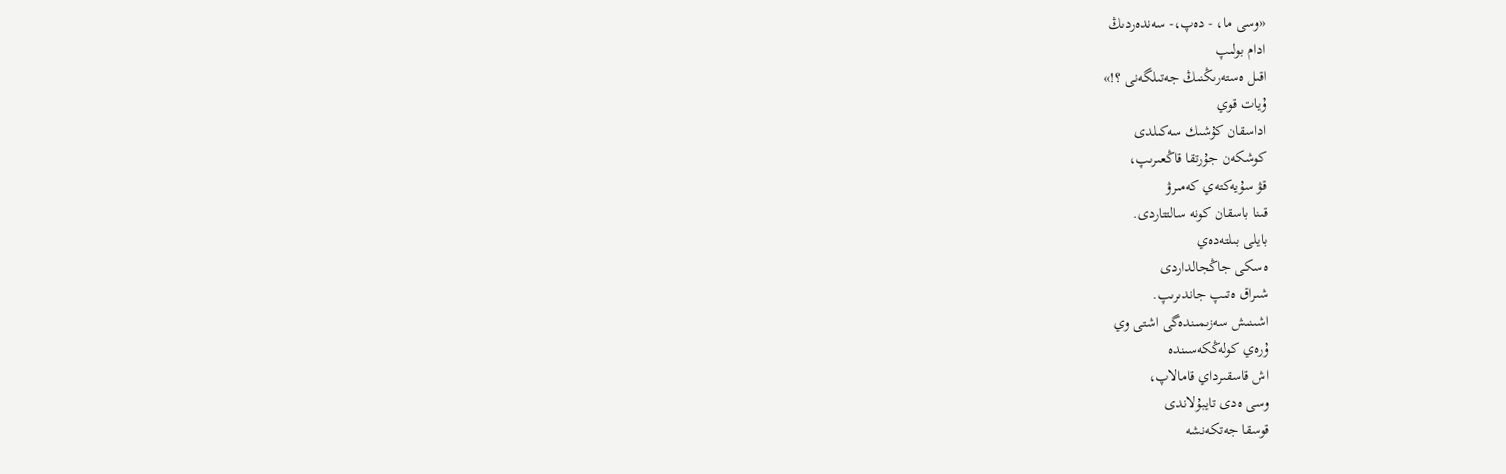«وسى ما، - دەپ،- سەندەردىڭ
ادام بولىپ
اقىل ەستەرىڭنىڭ جەتىلگەنى ؟!»
ۇيات قوي
اداسقان كۇشىك سەكىلدى
كوشكەن جۇرتقا قاڭعىرىپ،
قۋ سۇيەكتەي كەمىرۋ
قىنا باسقان كونە سالتتاردى.
بايلى بىلتەدەي
ەسكى جاڭجالداردى
شىراق ەتىپ جاندىرىپ.
اشىنىش سەزىمىندەگى اشتى وي
ۇرەي كولەڭكەسىندە
اش قاسقىرداي قامالاپ،
وسى ەدى تايبۇلاندى
قوسقا جەتكەنشە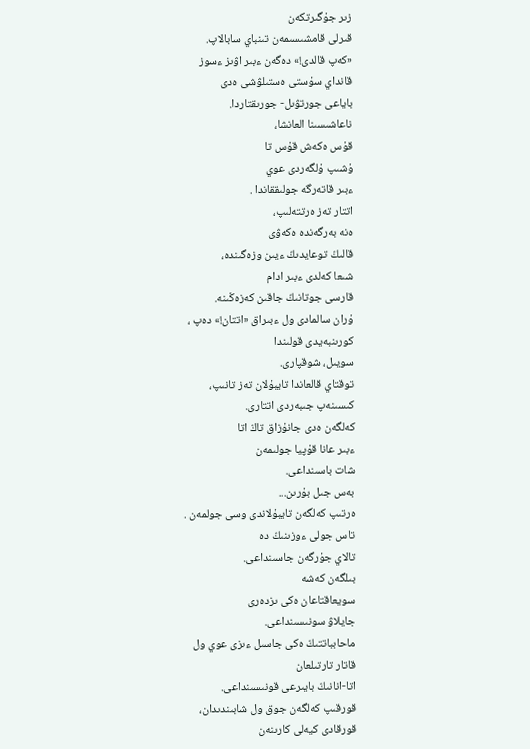زىر جۇگىرتكەن
قىرلى قامشىسىمەن تىنباي سابالاپ.
«كەپ قالدى!» دەگەن ءبىر اۋىز ءسوز
قانداي سۇستى ەستىلۋشى ەدى
باياعى جورتۋىل- جورىقتاردا.
ناعاشىسىنا العانشا،
قۇس ەكەش قۇس تا
ۇشىپ ۇلگەردى عوي
ءبىر قاتەرگە جولىققاندا .
اتتار تەز ەرتتەلىپ،
ەنە بەرگەندە ەكەۋى
قالىڭ توعايدىڭ ءيىن وزەگىندە،
شىعا كەلدى ءبىر ادام
قارسى جوتانىڭ جاقىن كەزەڭىنە.
ۇران سالمادى ول ءبىراق «اتتان!» دەپ ،
كورىنبەيدى قولىندا
سويىل، شوقپارى.
توقتاي قالعاندا تايبۇلان تەز تانىپ،
كىسىنەپ جىبەردى اتتارى.
كەلگەن ەدى جانۇزاق تاڭ اتا
ءبىر عانا قۇپيا جولىمەن
شات باسىنداعى.
بەس جىل بۇرىن...
ەرتىپ كەلگەن تايبۇلاندى وسى جولمەن .
تاس جولى ءوزىنىڭ دە
تالاي جۇرگەن جاسىنداعى.
بىلگەن كەشە
سويعاقتاعان ەكى ىزدەرى
جايلاۋ سونىسىنداعى.
ماحابباتتىڭ ەكى جاسىل ءىزى عوي ول
قاتار تارتىلعان
اتا-انانىڭ بايىرعى قونىسىنداعى.
قورقىپ كەلگەن جوق ول شابىندىدان،
قورقادى كيەلى كارىنەن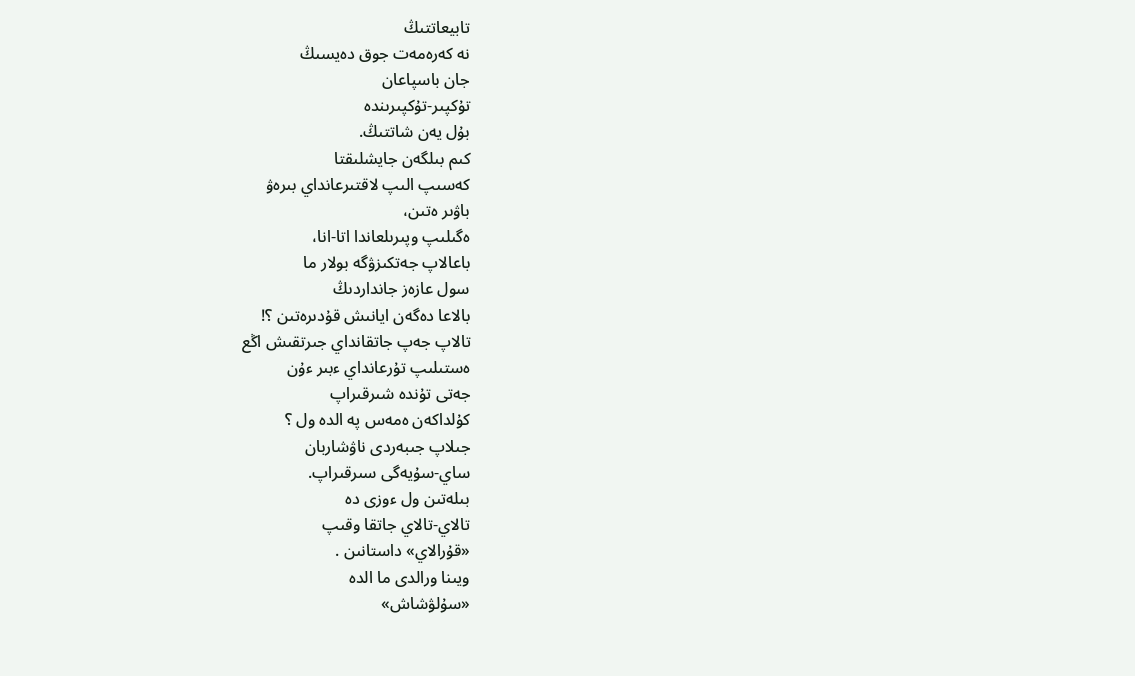تابيعاتتىڭ
نە كەرەمەت جوق دەيسىڭ
جان باسپاعان
تۇكپىر-تۇكپىرىندە
بۇل يەن شاتتىڭ.
كىم بىلگەن جايشلىقتا
كەسىپ الىپ لاقتىرعانداي بىرەۋ
باۋىر ەتىن،
ەگىلىپ وپىرىلعاندا اتا-انا،
باعالاپ جەتكىزۋگە بولار ما
سول عازەز جانداردىڭ
بالاعا دەگەن ايانىش قۇدىرەتىن ؟!
تالاپ جەپ جاتقانداي جىرتقىش اڭع
ەستىلىپ تۇرعانداي ءبىر ءۇن
جەتى تۇندە شىرقىراپ
كۇلداكەن ەمەس پە الدە ول ؟
جىلاپ جىبەردى ناۋشاربان
ساي-سۇيەگى سىرقىراپ.
بىلەتىن ول ءوزى دە
تالاي-تالاي جاتقا وقىپ
«قۇرالاي» داستانىن .
ويىنا ورالدى ما الدە
«سۇلۋشاش»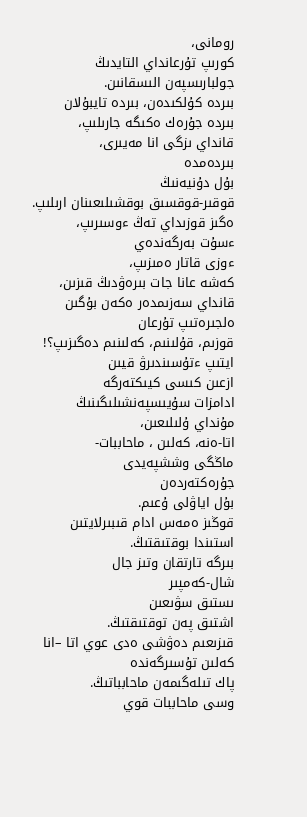رومانى،
كورىپ تۇرعانداي التايدىڭ
جولبارىسپەن الىسقانىن.
بىردە كۇلكىدەن، بىردە تايبۇلان
بىردە جۇرەك ەكىگە جارىلىپ،
قانداي ىزگى انا مەيىرى،
بىردەمدە
بۇل دۇنيەنىڭ
قوقىر-قوقسىق بوقشىلىعىنان ارىلىپ.
ەگىز قوزىداي تەڭ ءوسىرىپ،
ءسۇت بەرگەندەي
ءوزى قاتار ەمىزىپ،
كەشە عانا جات بىرەۋدىڭ قىزىن،
قانداي سەزىمدەر ەكەن بۇگىن
ەلجىرەتىپ تۇرعان
قوزىم، قۇلىنىم، كەلىنىم دەگىزىپ؟!
ايتىپ ءتۇسىندىرۋ قيىن
ازعىن كىسى كيىكتەرگە
ادامزات سۇيىسپەنشىلىگىنىڭ
مۇنداي ۇلىلىعىن،
اتا-ەنە، كەلىن ، ماحاببات-
ماڭگى وششپەيدى
جۇرەكتەردەن
بۇل اياۋلى ۇعىم.
قوڭىز ەمەس ادام قىبىرلايتىن
استىندا بوقتىقتىڭ.
بىرگە تارتقان وتىز جال
شال-كەمپىر
ىستىق سۋىعىن
اشتىق پەن توقتىقتىڭ.
قىزىعىم دەۋشى ەدى عوي اتا –انا
كەلىن تۇسىرگەندە
پاك تىلەگىمەن ماحابباتىڭ.
وسى ماحاببات قوي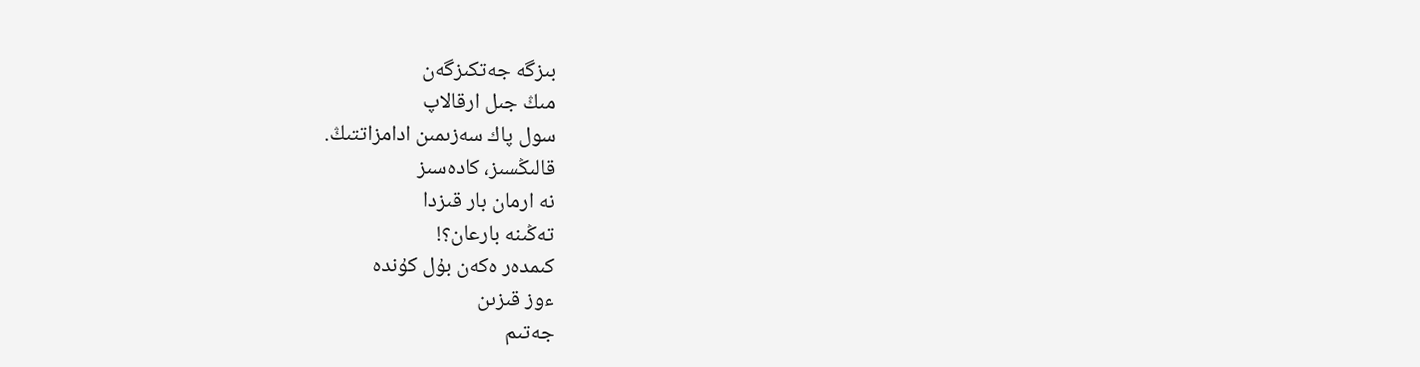بىزگە جەتكىزگەن
مىڭ جىل ارقالاپ
سول پاك سەزىمىن ادامزاتتىڭ.
قالىڭسىز، كادەسىز
نە ارمان بار قىزدا
تەڭىنە بارعان؟!
كىمدەر ەكەن بۇل كۇندە
ءوز قىزىن
جەتىم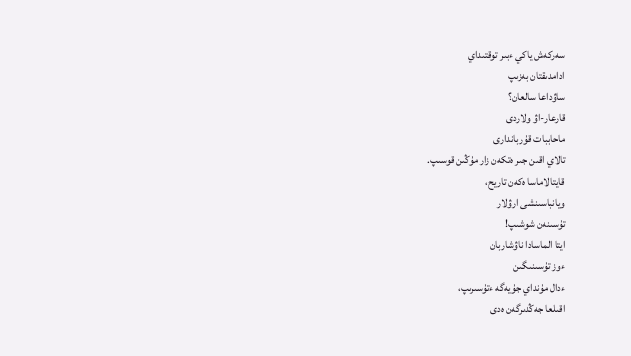سەركەش ياكي ءبىر توقتىداي
ادامدىقتان بەزىپ
ساۋداعا سالعان؟
قارعار-اۋ ولاردى
ماحاببات قۇرباندارى
تالاي اقىن جىر ەتكەن زار مۇڭىن قوسىپ.
قايتالاماسا ەكەن تاريح،
ويانباسىنشى ارۋلار
تۇسىنەن شوشىپ!
ايتا الماسادا ناۋشاربان
ءوز تۇسىنىگىن
ءدال مۇنداي جۇيەگە ءتۇسىرىپ،
اقىلعا جەڭدىرگەن ەدى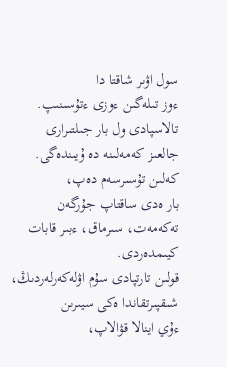سول اۋىر شاقتا دا
ءوز تىلەگىن ءوزى ءتۇسىنىپ.
تالاسپادى ول بار جىلتىرارى
جالعىز كەمەلىنە دە ۇيىندەگى.
كەلىن تۇسىرسەم دەپ،
بار ەدى ساقتاپ جۇرگەن
تەكەمەت، سىرماق، ءبىر قابات كيىمدەردى.
قولىن تارتپادى سۇم اۋلەكەرلەردىڭ،
شىقپىرتقاندا ەكى سيىرىن
ءۇي اينالا قۋالاپ،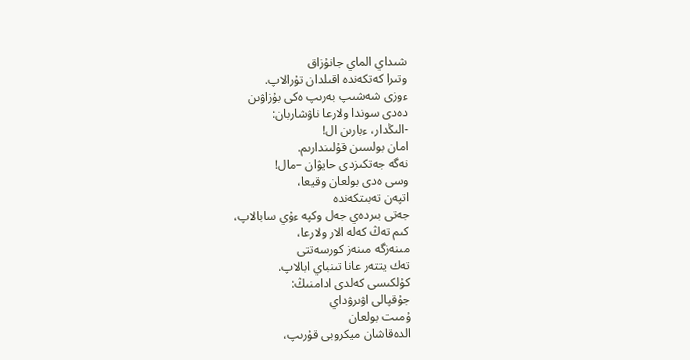شىداي الماي جانۇزاق
وتىرا كەتكەندە اقىلدان تۇرالاپ.
ءوزى شەشىپ بەرىپ ەكى بۇزاۋىن
دەدى سوندا ولارعا ناۋشاربان:
-الىڭدار، ءبارىن ال!
امان بولسىن قۇلىندارىم.
نەگە جەتكىزدى حايۋان –مال!
وسى ەدى بولعان وقيعا،
اتپەن تەبىتكەندە
جەتى بىردەي جەل وكپە ءۇي سابالاپ،
كىم تەڭ كەلە الار ولارعا،
مىنەزگە مىنەز كورسەتتى
تەك يتتەر عانا تىنباي ابالاپ.
كۇلكىسى كەلدى ادامنىڭ:
جۇقپالى اۋىرۋداي
ۇمىت بولعان
الدەقاشان ميكروبى قۇرىپ،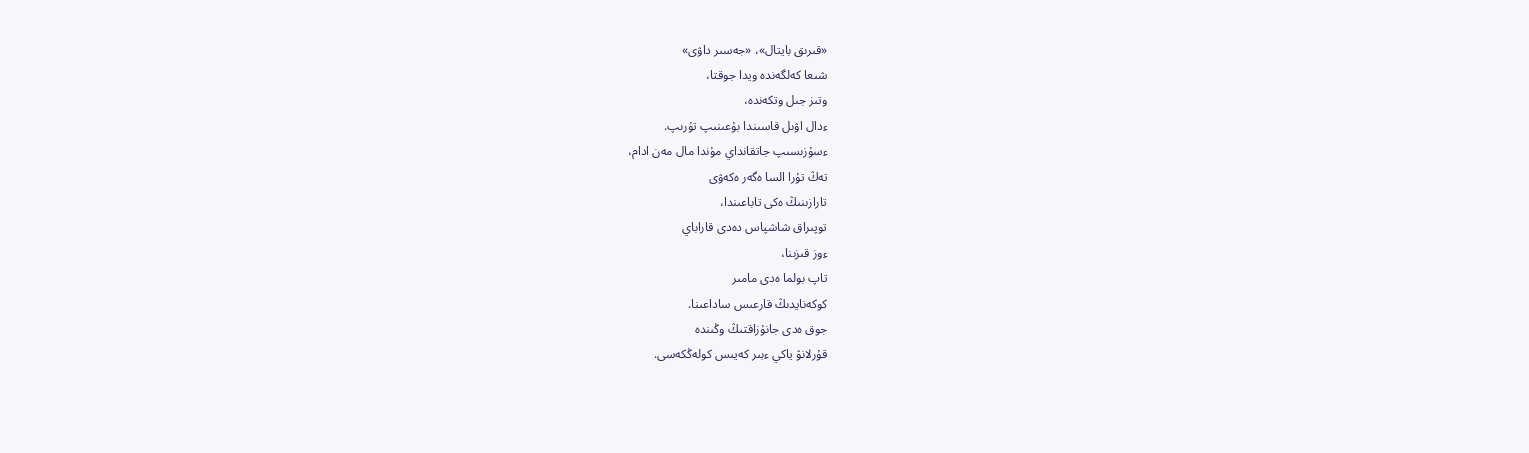«قىرىق بايتال»، «جەسىر داۋى»
شىعا كەلگەندە ويدا جوقتا،
وتىز جىل وتكەندە،
ءدال اۋىل قاسىندا بۇعىنىپ تۇرىپ.
ءسۇزىسىپ جاتقانداي مۇندا مال مەن ادام،
تەڭ تۇرا السا ەگەر ەكەۋى
تارازىنىڭ ەكى تاباعىندا،
توپىراق شاشپاس دەدى قاراباي
ءوز قىزىنا،
تاپ بولما ەدى مامىر
كوكەنايدىڭ قارعىس ساداعىنا.
جوق ەدى جانۇزاقتىڭ وڭىندە
قۇرلانۋ ياكي ءبىر كەيىس كولەڭكەسى.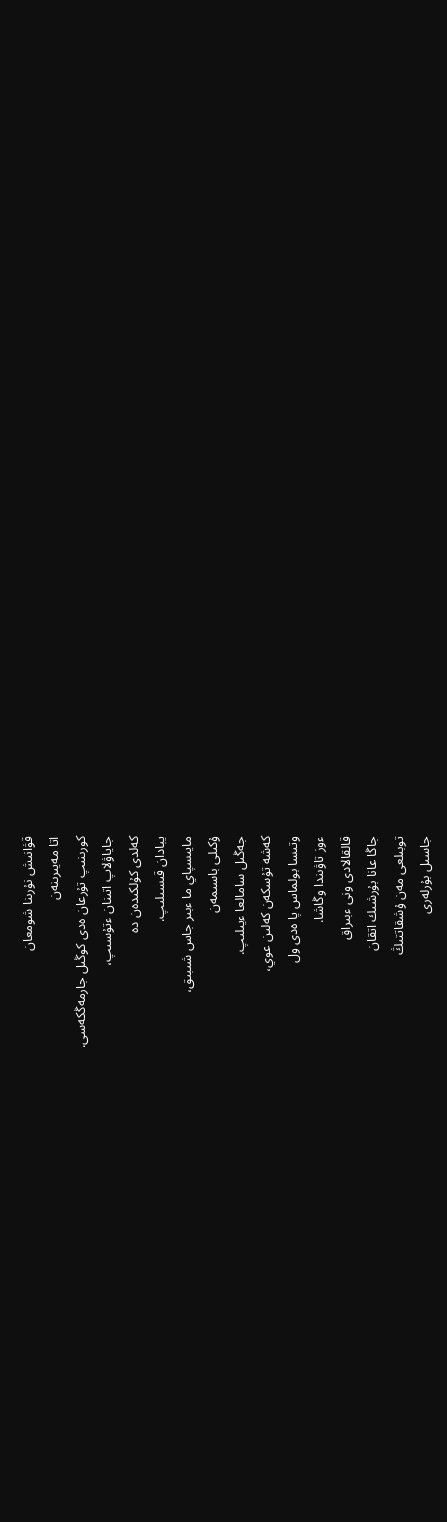قۋانىش نۇرىنا شومعان
اتا مەيىرىنەن
كورىنىپ تۇرعان ەدى كوڭىل جارمەڭكەسى.
جاياۋلاپ اتىنان ءتۇسىپ،
كەلدى كۇلكىدەن دە
يبادان قىسىلىپ.
مايىسپاي ما ءبىر جاس شىبىق،
ۇكىلى باسىمەن
جەڭىل سامالعا ءيىلىپ.
كەشە تۇسكەن كەلىن عوي،
وتىسا بولماس پا ەدى ول
ءوز تاۋىندا وڭاشا.
قالقالادى ونى ءبىراق
جاڭا عانا بۇرشىك اتقان
توبىلعى مەن ۇشقاتتىڭ
جاسىل بۇرلەرى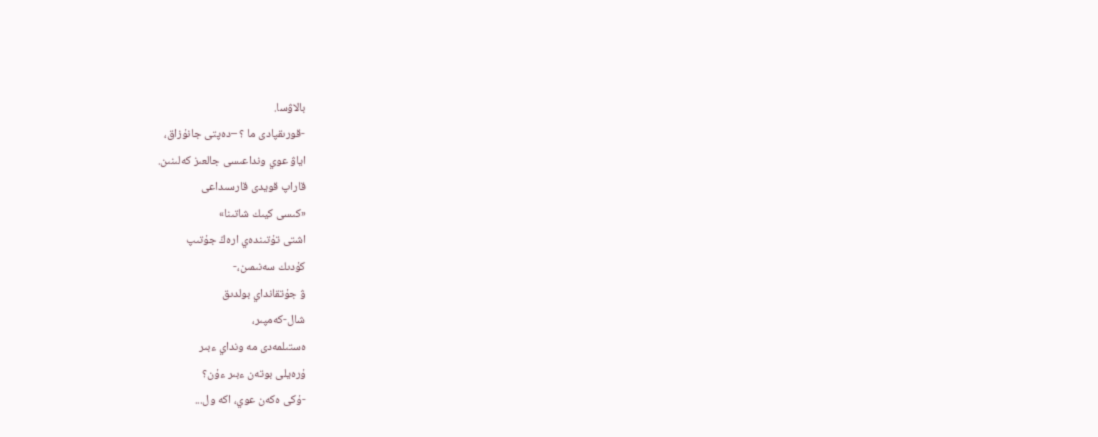بالاۋسا.
-قورىقپادى ما ؟ –دەپتى جانۇزاق،
اياۋ عوي ونداعىسى جالعىز كەلىنىن.
قاراپ قويدى قارسىداعى
«كىسى كيىك شاتىنا»
اشتى تۇتىندەي ارەڭ جۇتىپ
كۇدىك سەنىمىن،-
ۋ جۇتقانداي بولدىق
شال-كەمپىر،
ەستىلمەدى مە ونداي ءبىر
ۇرەيلى بوتەن ءبىر ءۇن؟
-ۇكى ەكەن عوي، اكە ول...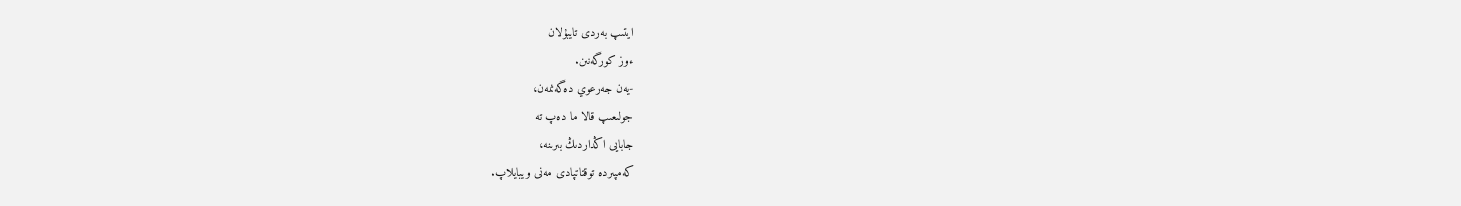ايتىپ بەردى تايبۇلان
ءوز كورگەنىن.
-يەن جەرعوي دەگەنمەن،
جولىعىپ قالا ما دەپ تە
جابايى اڭداردىڭ بىرىنە،
كەمپىردە توقتاتپادى مەنى ويبايلاپ.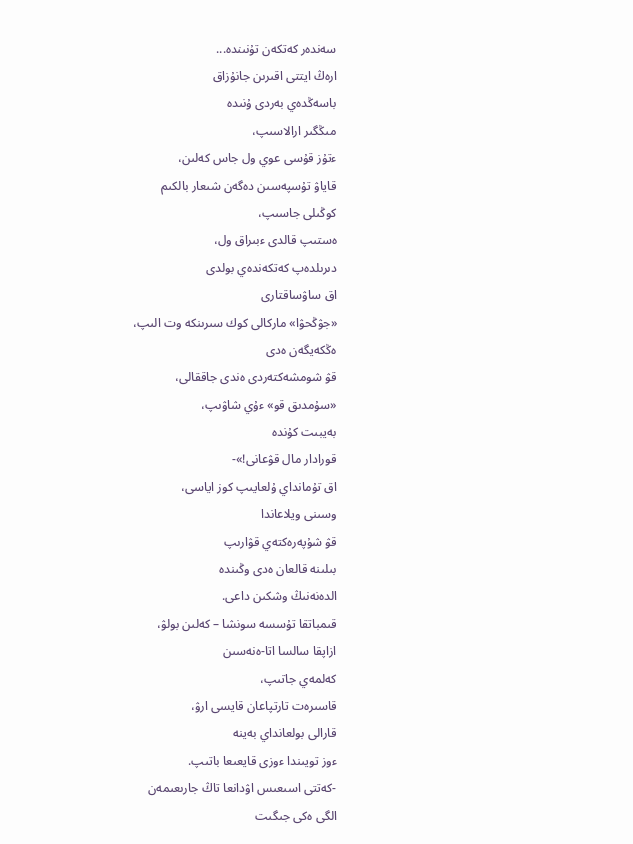سەندەر كەتكەن تۇنىندە...
ارەڭ ايتتى اقىرىن جانۇزاق
باسەڭدەي بەردى ۇنىدە
مىڭگىر ارالاسىپ،
ءتۇز قۇسى عوي ول جاس كەلىن،
قاياۋ تۇسپەسىن دەگەن شىعار بالكىم
كوڭىلى جاسىپ،
ەستىپ قالدى ءبىراق ول،
دىرىلدەپ كەتكەندەي بولدى
اق ساۋساقتارى
«جۋڭحۋا» ماركالى كوك سىرىنكە وت الىپ،
ەڭكەيگەن ەدى
قۋ شومشەكتەردى ەندى جاققالى،
«سۇمدىق قو» ءۇي شاۋىپ،
بەيبىت كۇندە
قورادار مال قۋعانى!»-
اق تۇمانداي ۇلعايىپ كوز اياسى،
وسىنى ويلاعاندا
قۋ شۇپەرەكتەي قۋارىپ
بىلىنە قالعان ەدى وڭىندە
الدەنەنىڭ وشكىن داعى.
قىمباتقا تۇسسە سونشا – كەلىن بولۋ،
ازاپقا سالسا اتا-ەنەسىن
كەلمەي جاتىپ،
قاسىرەت تارتپاعان قايسى ارۋ،
قارالى بولعانداي بەينە
ءوز تويىندا ءوزى قايعىعا باتىپ.
-كەتتى اسىعىس اۋدانعا تاڭ جارىعىمەن
الگى ەكى جىگىت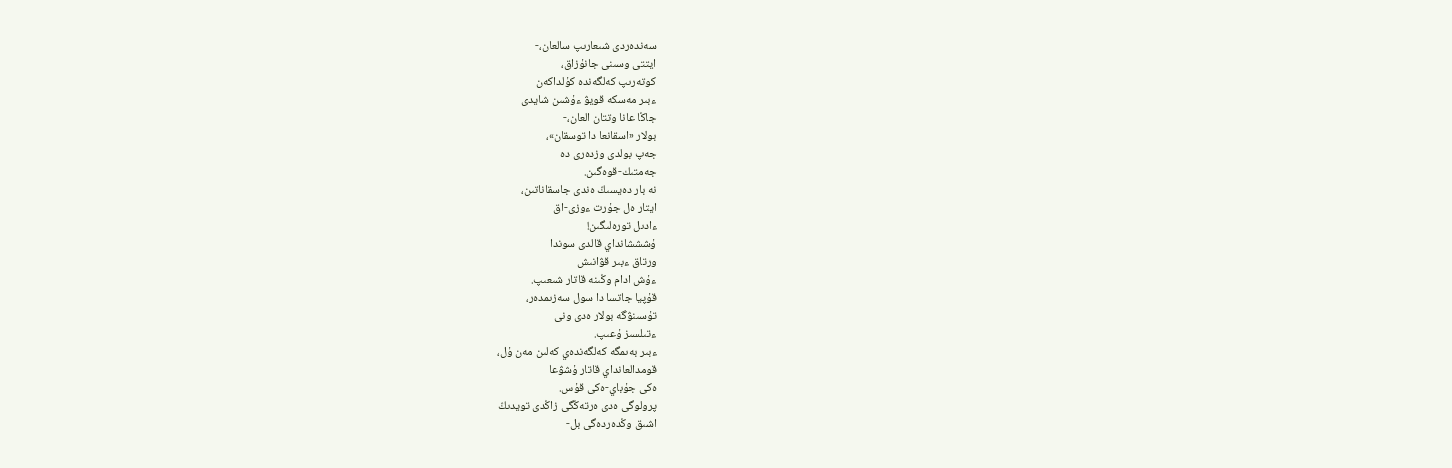سەندەردى شىعارىپ سالعان،-
ايتتى وسىنى جانۇزاق،
كوتەرىپ كەلگەندە كۇلداكەن
ءبىر مەسكە قويۋ ءۇشىن شايدى
جاڭا عانا وتتان العان،-
بولار «اسقانعا دا توسقان»،
جەپ بولدى وزدەرى دە
جەمتىك-قوەگىن.
نە بار دەيسىڭ ەندى جاسقاناتىن،
ايتار ەل جۇرت ءوزى-اق
ءادىل تورەلىگىن!
ۇشششانداي قالدى سوندا
ورتاق ءبىر قۋانىش
ءۇش ادام وڭىنە قاتار شىعىپ.
قۇپيا جاتسا دا سول سەزىمدەر،
تۇسىنۋگە بولار ەدى ونى
ءتىلسىز ۇعىپ.
ءبىر بەىمگە كەلگەندەي كەلىن مەن ۇل،
قومدالعانداي قاتار ۇشۋعا
ەكى جۇباي-ەكى قۇس.
پرولوگى ەدى ەرتەڭگى زاڭدى تويدىڭ
اشىق وڭدەردەگى بل-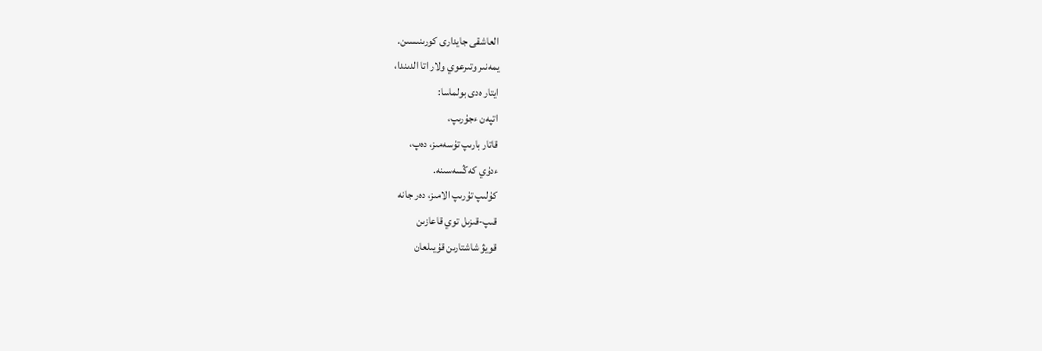العاشقى جايدارى كورىنىسىن.
يمەنىر وتىرعوي ولار اتا الدىندا،
ايتار ەدى بولماسا:
اتپەن ءجۇرىپ،
قاتار بارىپ تۇسەمىز، دەپ،
ءدۇي كەڭسەسىنە.
كۇلىپ تۇرىپ الامىز، دەر جانە
قىپ-قىزىل توي قاعازىن
قويۋ شاشتارىن قۇيىلعان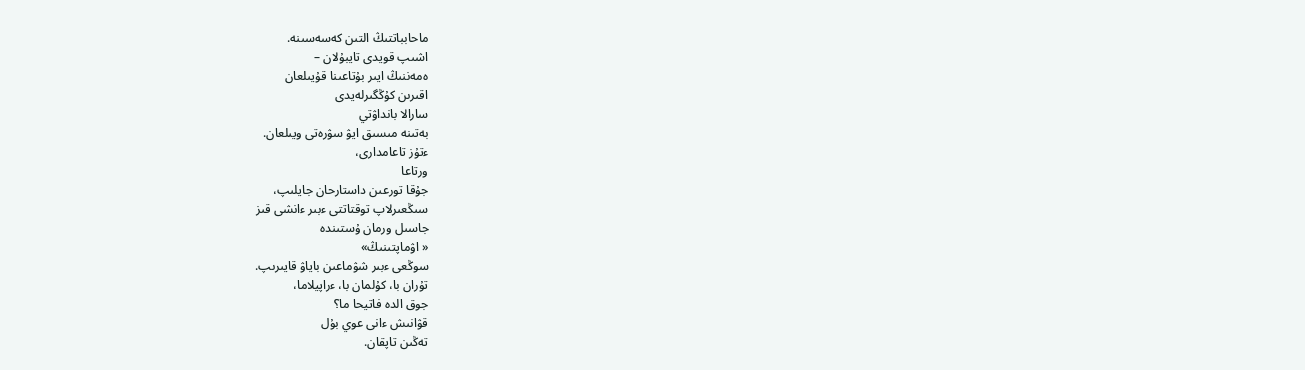ماحابباتتىڭ التىن كەسەسىنە.
اشىپ قويدى تايبۇلان –
ەمەننىڭ ايىر بۇتاعىنا قۇيىلعان
اقىرىن كۇڭگىرلەيدى
سارالا بانداۋتي
بەتىنە مىسىق ايۋ سۋرەتى ويىلعان.
ءتۇز تاعامدارى،
ورتاعا
جۇقا تورعىن داستارحان جايلىپ،
سىڭعىرلاپ توقتاتتى ءبىر ءانشى قىز
جاسىل ورمان ۇستىندە
« اۋماپتىنىڭ»
سوڭعى ءبىر شۋماعىن باياۋ قايىرىپ.
تۇران با، كۇلمان با، ءراپيلاما،
جوق الدە فاتيحا ما؟
قۋانىش ءانى عوي بۇل
تەڭىن تاپقان.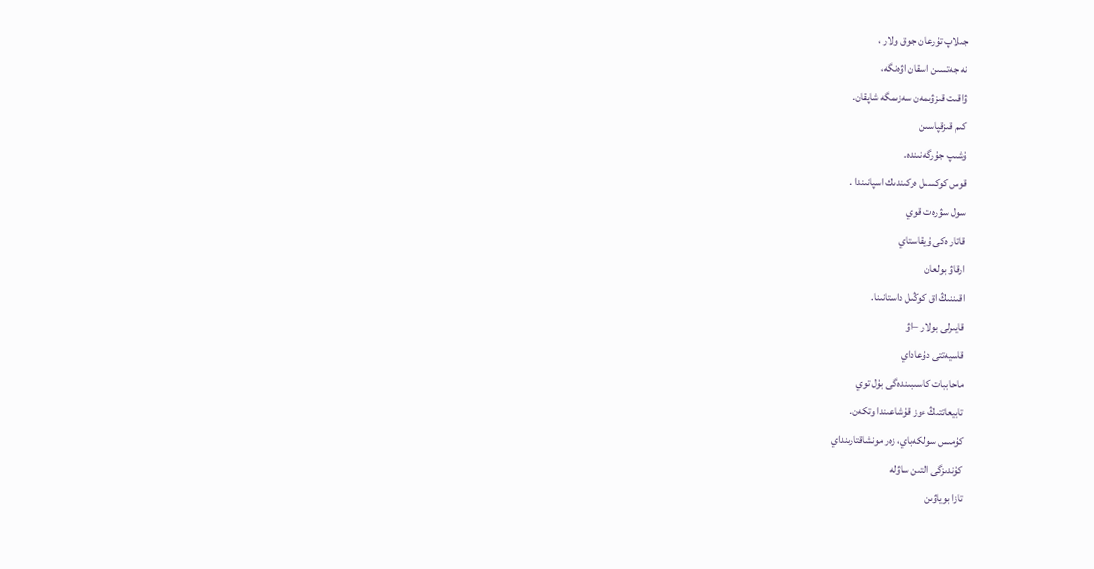جىلاپ تۇرعان جوق ولار ،
نە جەتسىن اسقان اۋەنگە،
ۋاقىت قىزۋىمەن سەزىمگە شاپقان.
كىم قىزقپاسىن
ۇشىپ جۇرگەنىندە.
قوس كوكسىل ەركىندىك اسپانىندا .
سول سۋرەت قوي
قاتار ەكى ۇيقاستاي
ارقاۋ بولعان
اقىننىڭ اق كوڭىل داستانىنا.
قايىرلى بولار –اۋ
قاسيەتتى دۇعاداي
ماحاببات كاسىبىندەگى بۇل توي
تابيعاتتىڭ ءوز قۇشاعىندا وتكەن.
كۇمىس سولكەباي، زەر مونشاقتارىنداي
كۇندىزگى التىن ساۋلە
تازا بوياۋىن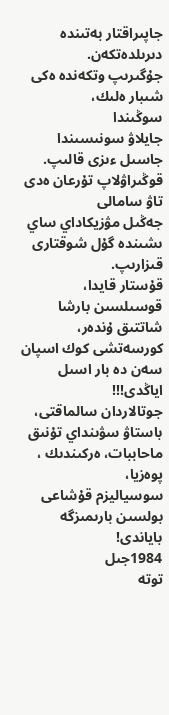جاپىراقتار بەتىندە دىرىلدەتكەن.
جۇگىرىپ وتكەندە ەكى شىبار ەلىك،
سوڭىندا
جايلاۋ سونىسىندا جاسىل ءىزى قالىپ.
قوڭىراۋلاپ تۇرعان ەدى تاۋ سامالى
جەڭىل مۋزيكاداي ساي ىشىندە گۇل شوقتارى
قىزارىپ.
قۇستار قايدا،
قوسىلسىن بارشا شاتتىق ۇندەر،
كورسەتشى كوك اسپان
سەن دە بار اسىل اياڭدى!!!
جوتالاردان سالماقتى،
باستاۋ سۋىنداي تۇنىق
ماحاببات، ەركىندىك ، پوەزيا،
سوسياليزم قۇشاعى
بولسىن بارىمىزگە باياندى!
1984جىل
توتە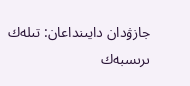جازۋدان دايىنداعان: تىلەك ىرىسبەك